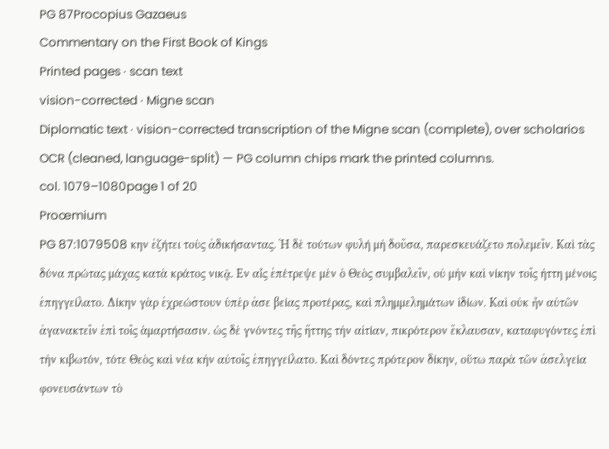PG 87Procopius Gazaeus
Commentary on the First Book of Kings
Printed pages · scan text
vision-corrected · Migne scan
Diplomatic text · vision-corrected transcription of the Migne scan (complete), over scholarios OCR (cleaned, language-split) — PG column chips mark the printed columns.
col. 1079–1080page 1 of 20
Proœmium
PG 87:1079508 κην ἐζήτει τοὺς ἀδικήσαντας. Ἡ δὲ τούτων φυλή μὴ δοῦσα, παρεσκευάζετο πολεμεῖν. Καὶ τὰς δύνα πρώτας μάχας κατὰ κράτος νικᾷ. Εν αἷς ἐπέτρεψε μὲν ὁ Θεὸς συμβαλεῖν, οὐ μὴν καὶ νίκην τοῖς ἡττη μένοις ἐπηγγείλατο. Δίκην γὰρ ἐχρεώστουν ὑπὲρ ἀσε βείας προτέρας, καὶ πλημμελημάτων ἰδίων. Καὶ οὐκ ἦν αὐτῶν ἀγανακτεῖν ἐπὶ τοῖς ἁμαρτήσασιν. ὡς δὲ γνόντες τῆς ἥττης τὴν αἰτίαν, πικρότερον ἔκλαυσαν, καταφυγόντες ἐπὶ τὴν κιβωτόν, τότε Θεὸς καὶ νέα κὴν αὐτοῖς ἐπηγγείλατο. Καὶ δόντες πρότερον δίκην, οὕτω παρὰ τῶν ἀσελγεία φονευσάντων τὸ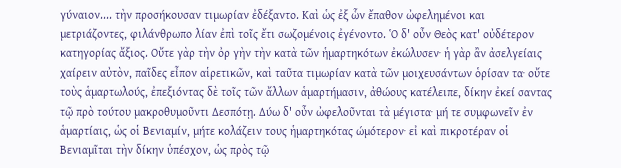γύναιον.... τὴν προσήκουσαν τιμωρίαν ἐδέξαντο. Καὶ ὡς ἐξ ὧν ἔπαθον ὠφελημένοι και μετριάζοντες, φιλάνθρωπο λίαν ἐπὶ τοῖς ἔτι σωζομένοις ἐγένοντο. Ὁ δ' οὖν Θεὸς κατ' οὐδέτερον κατηγορίας ἄξιος. Οὔτε γὰρ τὴν ὀρ γὴν τὴν κατὰ τῶν ἡμαρτηκότων ἐκώλυσεν· ἡ γὰρ ἂν ἀσελγείαις χαίρειν αὐτὸν, παῖδες εἶπον αἱρετικῶν, καὶ ταῦτα τιμωρίαν κατὰ τῶν μοιχευσάντων ὁρίσαν τα· οὔτε τοὺς ἁμαρτωλούς, ἐπεξιόντας δὲ τοῖς τῶν ἄλλων ἁμαρτήμασιν, ἀθώους κατέλειπε, δίκην ἐκεί σαντας τῷ πρὸ τούτου μακροθυμοῦντι Δεσπότῃ. Δύω δ' οὖν ὠφελοῦνται τὰ μέγιστα· μή τε συμφωνεῖν ἐν ἁμαρτίαις, ὡς οἱ Βενιαμίν, μήτε κολάζειν τους ἡμαρτηκότας ώμότερον· εἰ καὶ πικροτέραν οἱ Βενιαμῖται τὴν δίκην ὑπέσχον, ὡς πρὸς τῷ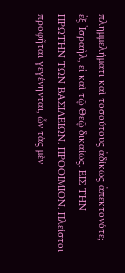πλημμελήματι καὶ τοσούτους ἀδίκως ἀπεκτονότε; ἐξ Ἰσραὴλ, εἰ καὶ τῷ Θεῷ δικαίως. ΕΙΣ ΤΗΝ ΠΡΩΤΗΝ ΤΩΝ ΒΑΣΙΛΕΙΩΝ. ΠΡΟΟΙΜΙΟΝ. Πλείστοι προφῆται γεγένηνται, ὧν τὰς μὲν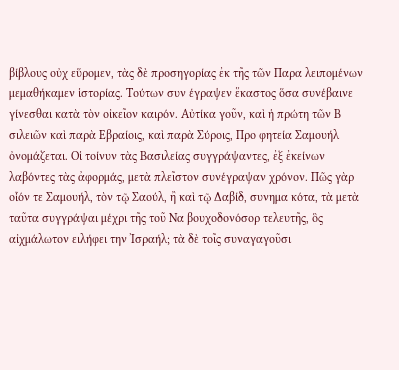βίβλους οὐχ εὕρομεν, τὰς δὲ προσηγορίας ἐκ τῆς τῶν Παρα λειπομένων μεμαθήκαμεν ἱστορίας. Τούτων συν έγραψεν ἕκαστος ὅσα συνέβαινε γίνεσθαι κατὰ τὸν οἰκεῖον καιρόν. Αὐτίκα γοῦν, καὶ ἡ πρώτη τῶν Β σιλειῶν καὶ παρὰ Εβραίοις, καὶ παρὰ Σύροις, Προ φητεία Σαμουήλ ὀνομάζεται. Οἱ τοίνυν τὰς Βασιλείας συγγράψαντες, ἐξ ἐκείνων λαβόντες τὰς ἀφορμάς, μετὰ πλεῖστον συνέγραψαν χρόνον. Πῶς γὰρ οἷόν τε Σαμουήλ, τὸν τῷ Σαούλ, ἢ καὶ τῷ Δαβίδ, συνημα κότα, τὰ μετὰ ταῦτα συγγράψαι μέχρι τῆς τοῦ Να βουχοδονόσορ τελευτῆς, ὃς αἰχμάλωτον ειλήφει την Ἰσραήλ; τὰ δὲ τοῖς συναγαγοῦσι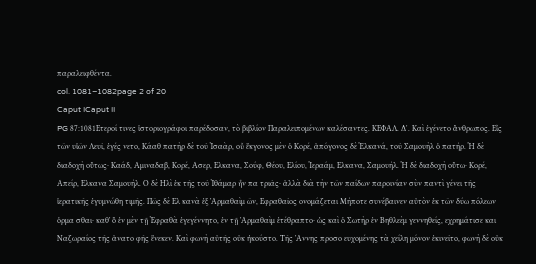παραλειφθέντα.
col. 1081–1082page 2 of 20
Caput ICaput II
PG 87:1081Ετεροί τινες ἱστοριογράφοι παρέδοσαν, τὸ βιβλίον Παραλειπομένων καλέσαντες. ΚΕΦΑΛ. Δ'. Καὶ ἐγένετο ἄνθρωπος. Εἷς τῶν υἱῶν Λευῖ, ἐγές νετο, Κάαθ πατὴρ δὲ τοῦ Ἰσαὰρ, οὗ ἔκγονος μὲν ὁ Κορέ, ἀπόγονος δὲ Ἑλκανά, τοῦ Σαμουὴλ ὁ πατήρ. Ἡ δὲ διαδοχὴ οὕτως· Καάδ, Αμιναδαβ, Κορέ, Ασερ, Ελκανα, Σούφ, Θέου, Ελίου, Ἱεραάμ, Ελκανα, Σαμουήλ. Ἡ δὲ διαδοχὴ οὕτω· Κορέ, Απείρ, Ελκανα Σαμουήλ. Ο δὲ Ηλὶ ἐκ τῆς τοῦ Ἰθάμαρ ἦν πα τριᾶς· ἀλλὰ διὰ τὴν τῶν παίδων παροινίαν σὺν παντὶ γένει τῆς ἱερατικῆς ἐγυμνώθη τιμῆς. Πῶς δὲ Ελ κανὰ ἐξ ᾿Αρμαθαὶμ ῶν, Εφραθαῖος ονομάζεται Μήποτε συνέβαινεν αὐτὸν ἐκ τῶν δύω πόλεων ὁρμα σθαι· καθ᾿ ὃ ἐν μὲν τῇ Ἐφραθὰ ἐγεγέννητο, ἐν τῇ ᾿Αρμαθαὶμ ἐτέθραπτο· ὡς καὶ ὁ Σωτὴρ ἐν Βηθλεὲμ γεννηθείς, εχρημάτισε και Ναζωραίος τῆς ἀνατο φῆς ἕνεκεν. Καὶ φωνὴ αὐτῆς οὐκ ἠκούστο. Τῆς ᾿Αννης προσο ευχομένης τὰ χείλη μόνον ἐκινεῖτο, φωνὴ δὲ οὐκ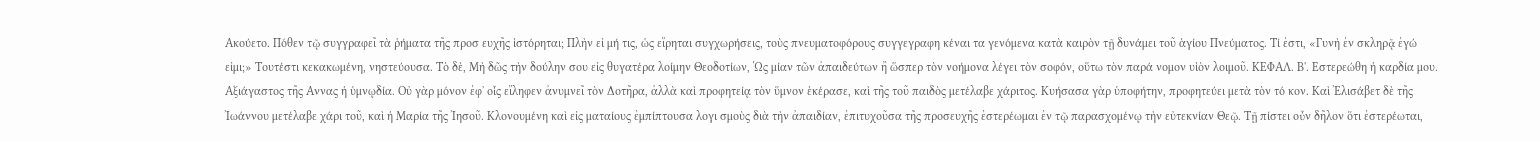Ακούετο. Πόθεν τῷ συγγραφεῖ τὰ ῥήματα τῆς προσ ευχῆς ἱστόρηται; Πλὴν εἰ μή τις, ὡς εἴρηται συγχωρήσεις, τοὺς πνευματοφόρους συγγεγραφη κέναι τα γενόμενα κατὰ καιρὸν τῇ δυνάμει τοῦ ἁγίου Πνεύματος. Τί ἐστι, «Γυνὴ ἐν σκληρᾷ ἐγώ εἰμι;» Τουτέστι κεκακωμένη, νηστεύουσα. Τὸ δὲ, Μὴ δῶς τὴν δούλην σου εἰς θυγατέρα λοίμην Θεοδοτίων, Ὡς μίαν τῶν ἀπαιδεύτων ἢ ὥσπερ τὸν νοήμονα λέγει τὸν σοφόν, οὕτω τὸν παρά νομον υἱὸν λοιμοῦ. ΚΕΦΑΛ. Β'. Εστερεώθη ἡ καρδία μου. Αξιάγαστος τῆς Αννας ἡ ὑμνῳδία. Οὐ γὰρ μόνον ἐφ᾽ οἷς εἴληφεν ἀνυμνεῖ τὸν Δοτῆρα, ἀλλὰ καὶ προφητείᾳ τὸν ὕμνον ἑκέρασε, καὶ τῆς τοῦ παιδὸς μετέλαβε χάριτος. Κυήσασα γὰρ ὑποφήτην, προφητεύει μετὰ τὸν τό κον. Καὶ Ἐλισάβετ δὲ τῆς Ἰωάννου μετέλαβε χάρι τοῦ, καὶ ἡ Μαρία τῆς Ἰησοῦ. Κλονουμένη καὶ εἰς ματαίους ἐμπίπτουσα λογι σμοὺς διὰ τὴν ἀπαιδίαν, ἐπιτυχοῦσα τῆς προσευχῆς ἐστερέωμαι ἐν τῷ παρασχομένῳ τὴν εὐτεκνίαν Θεῷ. Τῇ πίστει οὖν δῆλον ὅτι ἐστερέωται,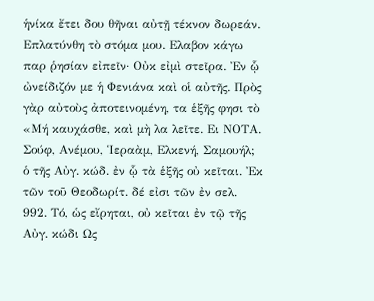ἡνίκα ἔτει δου θῆναι αὐτῇ τέκνον δωρεάν. Επλατύνθη τὸ στόμα μου. Ελαβον κάγω παρ ῥησίαν εἰπεῖν· Οὐκ εἰμὶ στεῖρα. Ἐν ᾧ ὠνείδιζόν με ἡ Φενιάνα καὶ οἱ αὐτῆς. Πρὸς γὰρ αὐτοὺς ἀποτεινομένη, τα ἑξῆς φησι τὸ «Μή καυχάσθε, καὶ μὴ λα λεῖτε. Ει ΝΟΤΑ. Σούφ, Ανέμου, Ἱεραὰμ, Ελκενή, Σαμουήλ; ὁ τῆς Αὐγ. κώδ. ἐν ᾧ τὰ ἑξῆς οὐ κεῖται. Ἐκ τῶν τοῦ Θεοδωρίτ. δέ εἰσι τῶν ἐν σελ. 992. Τό, ὡς εἴρηται, οὐ κεῖται ἐν τῷ τῆς Αὐγ. κώδι Ως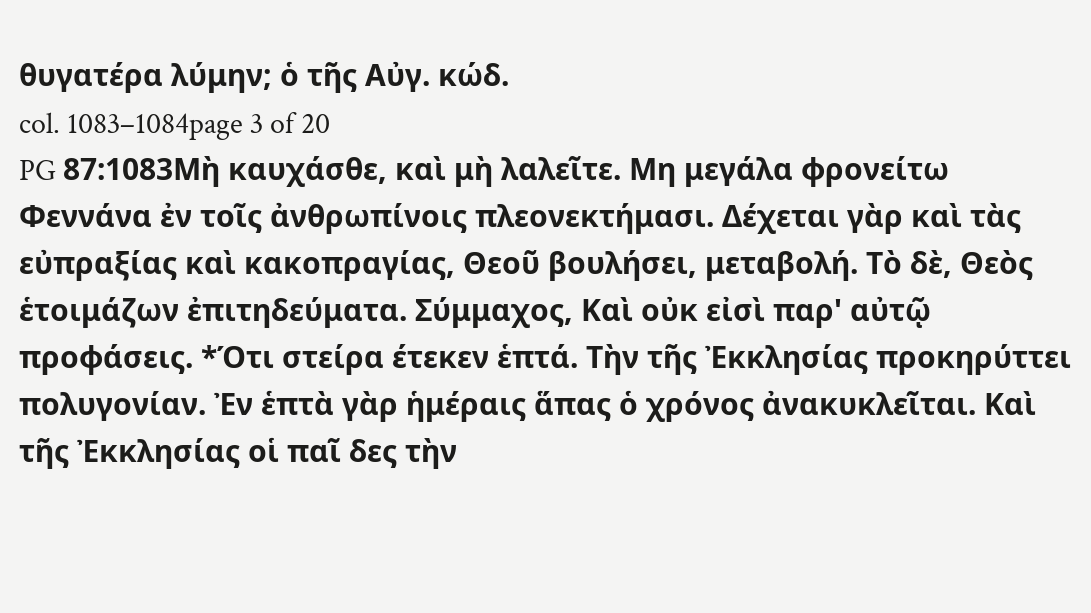θυγατέρα λύμην; ὁ τῆς Αὐγ. κώδ.
col. 1083–1084page 3 of 20
PG 87:1083Μὴ καυχάσθε, καὶ μὴ λαλεῖτε. Μη μεγάλα φρονείτω Φεννάνα ἐν τοῖς ἀνθρωπίνοις πλεονεκτήμασι. Δέχεται γὰρ καὶ τὰς εὐπραξίας καὶ κακοπραγίας, Θεοῦ βουλήσει, μεταβολή. Τὸ δὲ, Θεὸς ἑτοιμάζων ἐπιτηδεύματα. Σύμμαχος, Καὶ οὐκ εἰσὶ παρ' αὐτῷ προφάσεις. *Ότι στείρα έτεκεν ἑπτά. Τὴν τῆς Ἐκκλησίας προκηρύττει πολυγονίαν. Ἐν ἑπτὰ γὰρ ἡμέραις ἅπας ὁ χρόνος ἀνακυκλεῖται. Καὶ τῆς Ἐκκλησίας οἱ παῖ δες τὴν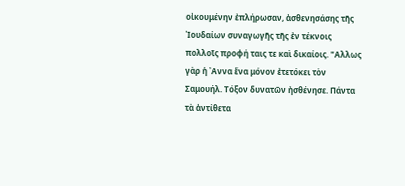οἰκουμένην ἐπλήρωσαν, ἀσθενησάσης τῆς Ἰουδαίων συναγωγῆς τῆς ἐν τέκνοις πολλοῖς προφή ταις τε καὶ δικαίοις. "Αλλως γὰρ ἡ ᾿Αννα ἕνα μόνον ἐτετόκει τὸν Σαμουήλ. Τόξον δυνατῶν ἠσθένησε. Πάντα τὰ ἀντίθετα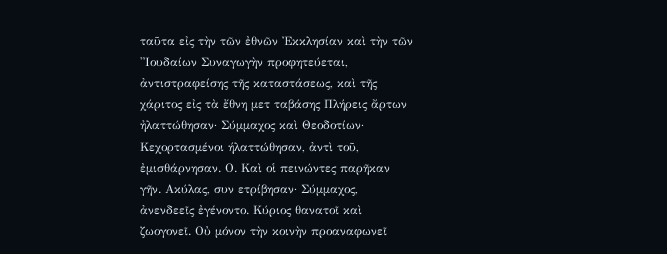ταῦτα εἰς τὴν τῶν ἐθνῶν Ἐκκλησίαν καὶ τὴν τῶν 'Ἰουδαίων Συναγωγὴν προφητεύεται, ἀντιστραφείσης τῆς καταστάσεως, καὶ τῆς χάριτος εἰς τὰ ἔθνη μετ ταβάσης Πλήρεις ἄρτων ἠλαττώθησαν· Σύμμαχος καὶ Θεοδοτίων· Κεχορτασμένοι ήλαττώθησαν, ἀντὶ τοῦ, ἐμισθάρνησαν. Ο. Καὶ οἱ πεινώντες παρῆκαν γῆν. Ακύλας, συν ετρίβησαν· Σύμμαχος, ἀνενδεεῖς ἐγένοντο. Κύριος θανατοῖ καὶ ζωογονεῖ. Οὐ μόνον τὴν κοινὴν προαναφωνεῖ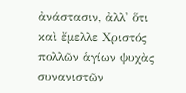ἀνάστασιν, ἀλλ' ὅτι καὶ ἔμελλε Χριστός πολλῶν ἁγίων ψυχὰς συνανιστῶν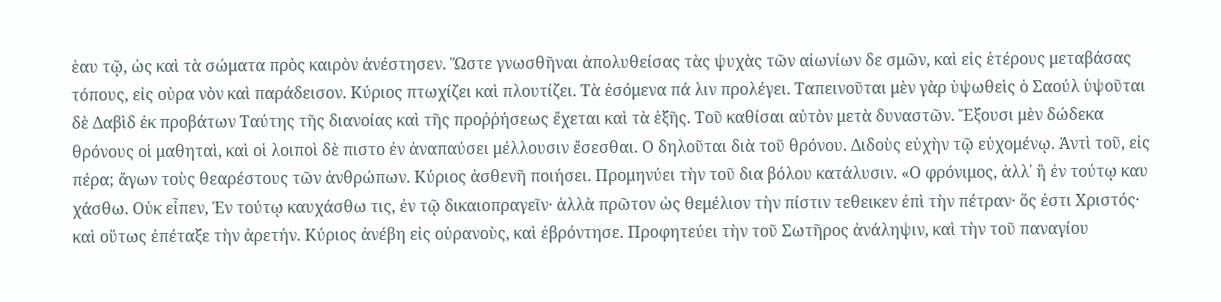ἑαυ τῷ, ὡς καὶ τὰ σώματα πρὸς καιρὸν ἀνέστησεν. Ὥστε γνωσθῆναι ἀπολυθείσας τὰς ψυχὰς τῶν αἰωνίων δε σμῶν, καὶ εἰς ἑτέρους μεταβάσας τόπους, εἰς οὐρα νὸν καὶ παράδεισον. Κύριος πτωχίζει καὶ πλουτίζει. Τὰ ἐσόμενα πά λιν προλέγει. Ταπεινοῦται μὲν γὰρ ὑψωθεὶς ὁ Σαούλ ὑψοῦται δὲ Δαβὶδ ἐκ προβάτων Ταύτης τῆς διανοίας καὶ τῆς προῤῥήσεως ἔχεται καὶ τὰ ἑξῆς. Τοῦ καθίσαι αὐτὸν μετὰ δυναστῶν. Ἔξουσι μὲν δώδεκα θρόνους οἱ μαθηταὶ, καὶ οἱ λοιποὶ δὲ πιστο ἐν ἀναπαύσει μέλλουσιν ἔσεσθαι. Ο δηλοῦται διὰ τοῦ θρόνου. Διδοὺς εὐχὴν τῷ εὐχομένῳ. Ἀντὶ τοῦ, εἰς πέρα; ἄγων τοὺς θεαρέστους τῶν ἀνθρώπων. Κύριος ἀσθενῆ ποιήσει. Προμηνύει τὴν τοῦ δια βόλου κατάλυσιν. «Ο φρόνιμος, ἀλλ᾽ ἢ ἐν τούτῳ καυ χάσθω. Οὐκ εἶπεν, Ἐν τούτῳ καυχάσθω τις, ἐν τῷ δικαιοπραγεῖν· ἀλλὰ πρῶτον ὡς θεμέλιον τὴν πίστιν τεθεικεν ἐπὶ τὴν πέτραν· ὅς ἐστι Χριστός· καὶ οὕτως ἐπέταξε τὴν ἀρετήν. Κύριος ἀνέβη εἰς οὐρανοὺς, καὶ ἐβρόντησε. Προφητεύει τὴν τοῦ Σωτῆρος ἀνάληψιν, καὶ τὴν τοῦ παναγίου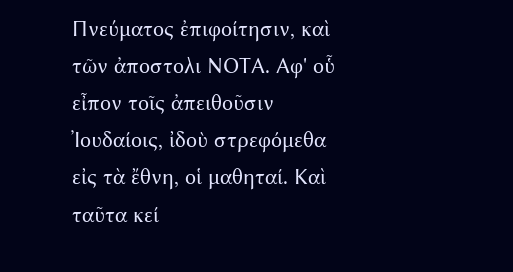Πνεύματος ἐπιφοίτησιν, καὶ τῶν ἀποστολι ΝΟΤΑ. Αφ' οὗ εἶπον τοῖς ἀπειθοῦσιν Ἰουδαίοις, ἰδοὺ στρεφόμεθα εἰς τὰ ἔθνη, οἱ μαθηταί. Καὶ ταῦτα κεί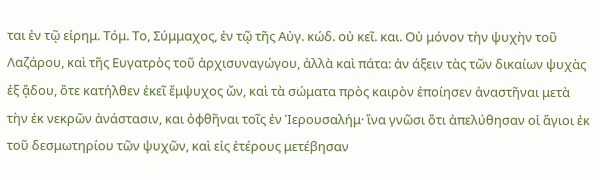ται ἐν τῷ εἰρημ. Τόμ. Το, Σύμμαχος, ἐν τῷ τῆς Αὐγ. κώδ. οὐ κεῖ. και. Οὐ μόνον τὴν ψυχὴν τοῦ Λαζάρου, καὶ τῆς Ευγατρὸς τοῦ ἀρχισυναγώγου, ἀλλὰ καὶ πάτα: ἀν άξειν τὰς τῶν δικαίων ψυχὰς ἐξ ᾄδου, ὅτε κατήλθεν ἐκεῖ ἔμψυχος ὤν, καὶ τὰ σώματα πρὸς καιρὸν ἐποίησεν ἀναστῆναι μετὰ τὴν ἐκ νεκρῶν ἀνάστασιν, και ὀφθῆναι τοῖς ἐν Ἱερουσαλήμ· ἵνα γνῶσι ὅτι ἀπελύθησαν οἱ ἅγιοι ἐκ τοῦ δεσμωτηρίου τῶν ψυχῶν, καὶ εἰς ἑτέρους μετέβησαν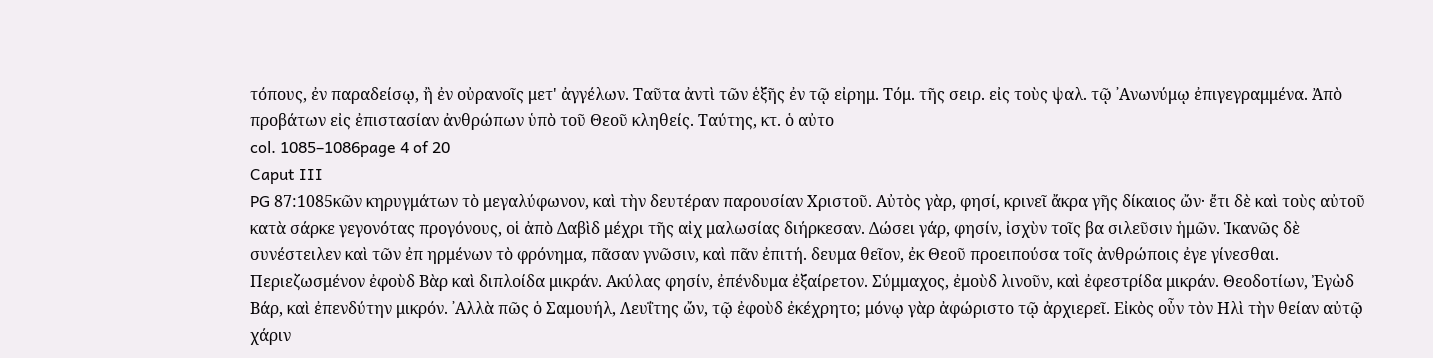τόπους, ἐν παραδείσῳ, ἢ ἐν οὐρανοῖς μετ' ἀγγέλων. Ταῦτα ἀντὶ τῶν ἑξῆς ἐν τῷ εἰρημ. Τόμ. τῆς σειρ. εἰς τοὺς ψαλ. τῷ ᾿Ανωνύμῳ ἐπιγεγραμμένα. Ἀπὸ προβάτων εἰς ἐπιστασίαν ἀνθρώπων ὑπὸ τοῦ Θεοῦ κληθείς. Ταύτης, κτ. ὁ αὐτο
col. 1085–1086page 4 of 20
Caput III
PG 87:1085κῶν κηρυγμάτων τὸ μεγαλύφωνον, καὶ τὴν δευτέραν παρουσίαν Χριστοῦ. Αὐτὸς γὰρ, φησί, κρινεῖ ἄκρα γῆς δίκαιος ὤν· ἔτι δὲ καὶ τοὺς αὐτοῦ κατὰ σάρκε γεγονότας προγόνους, οἱ ἀπὸ Δαβὶδ μέχρι τῆς αἰχ μαλωσίας διήρκεσαν. Δώσει γάρ, φησίν, ἰσχὺν τοῖς βα σιλεῦσιν ἡμῶν. Ἱκανῶς δὲ συνέστειλεν καὶ τῶν ἐπ ηρμένων τὸ φρόνημα, πᾶσαν γνῶσιν, καὶ πᾶν ἐπιτή. δευμα θεῖον, ἐκ Θεοῦ προειπούσα τοῖς ἀνθρώποις ἐγε γίνεσθαι. Περιεζωσμένον ἐφοὺδ Βὰρ καὶ διπλοίδα μικράν. Ακύλας φησίν, ἐπένδυμα ἐξαίρετον. Σύμμαχος, ἐμοὺδ λινοῦν, καὶ ἐφεστρίδα μικράν. Θεοδοτίων, Ἐγὼδ Βάρ, καὶ ἐπενδύτην μικρόν. ᾿Αλλὰ πῶς ὁ Σαμουήλ, Λευΐτης ὤν, τῷ ἐφοὺδ ἐκέχρητο; μόνῳ γὰρ ἀφώριστο τῷ ἀρχιερεῖ. Εἰκὸς οὖν τὸν Ηλὶ τὴν θείαν αὐτῷ χάριν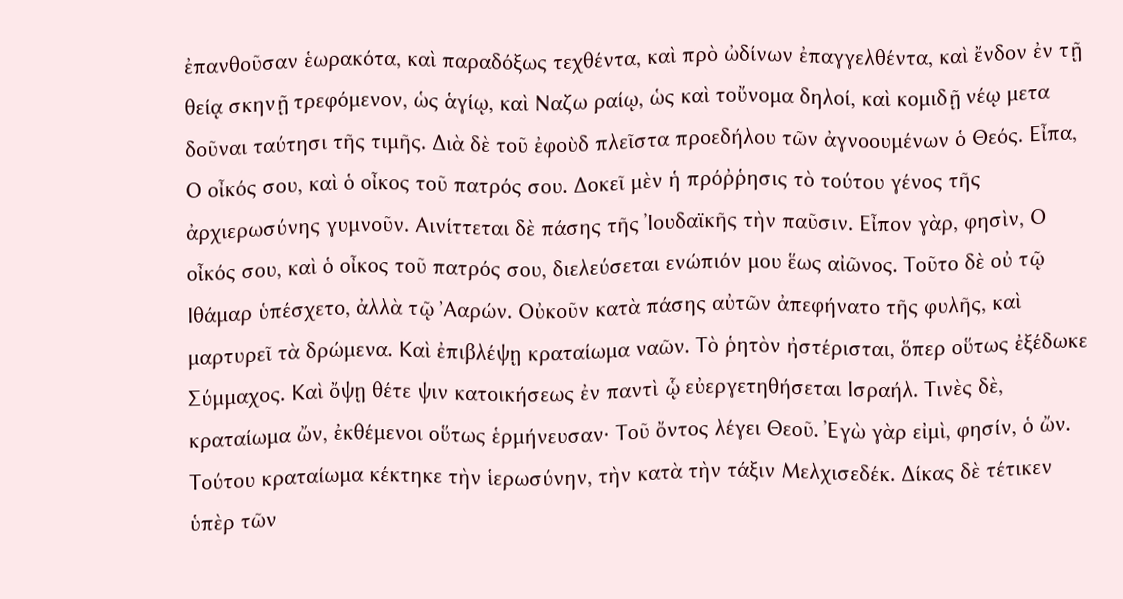ἐπανθοῦσαν ἑωρακότα, καὶ παραδόξως τεχθέντα, καὶ πρὸ ὠδίνων ἐπαγγελθέντα, καὶ ἔνδον ἐν τῇ θείᾳ σκηνῇ τρεφόμενον, ὡς ἁγίῳ, καὶ Ναζω ραίῳ, ὡς καὶ τοὔνομα δηλοί, καὶ κομιδῇ νέῳ μετα δοῦναι ταύτησι τῆς τιμῆς. Διὰ δὲ τοῦ ἐφοὺδ πλεῖστα προεδήλου τῶν ἀγνοουμένων ὁ Θεός. Εἶπα, Ο οἶκός σου, καὶ ὁ οἶκος τοῦ πατρός σου. Δοκεῖ μὲν ἡ πρόῤῥησις τὸ τούτου γένος τῆς ἀρχιερωσύνης γυμνοῦν. Αινίττεται δὲ πάσης τῆς Ἰουδαϊκῆς τὴν παῦσιν. Εἶπον γὰρ, φησὶν, Ο οἶκός σου, καὶ ὁ οἶκος τοῦ πατρός σου, διελεύσεται ενώπιόν μου ἕως αἰῶνος. Τοῦτο δὲ οὐ τῷ Ιθάμαρ ὑπέσχετο, ἀλλὰ τῷ ᾿Ααρών. Οὐκοῦν κατὰ πάσης αὐτῶν ἀπεφήνατο τῆς φυλῆς, καὶ μαρτυρεῖ τὰ δρώμενα. Καὶ ἐπιβλέψῃ κραταίωμα ναῶν. Τὸ ῥητὸν ἠστέρισται, ὅπερ οὕτως ἐξέδωκε Σύμμαχος. Καὶ ὄψῃ θέτε ψιν κατοικήσεως ἐν παντὶ ᾧ εὐεργετηθήσεται Ισραήλ. Τινὲς δὲ, κραταίωμα ὤν, ἐκθέμενοι οὕτως ἑρμήνευσαν· Τοῦ ὄντος λέγει Θεοῦ. Ἐγὼ γὰρ εἰμὶ, φησίν, ὁ ὤν. Τούτου κραταίωμα κέκτηκε τὴν ἱερωσύνην, τὴν κατὰ τὴν τάξιν Μελχισεδέκ. Δίκας δὲ τέτικεν ὑπὲρ τῶν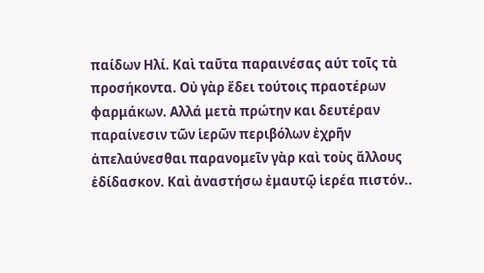παίδων Ηλί. Καὶ ταῦτα παραινέσας αύτ τοῖς τὰ προσήκοντα. Οὐ γὰρ ἔδει τούτοις πραοτέρων φαρμάκων. Αλλά μετὰ πρώτην και δευτέραν παραίνεσιν τῶν ἱερῶν περιβόλων ἐχρῆν ἀπελαύνεσθαι παρανομεῖν γὰρ καὶ τοὺς ἄλλους ἐδίδασκον. Καὶ ἀναστήσω ἐμαυτῷ ἱερέα πιστόν..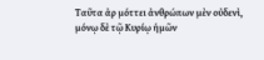Ταῦτα ἀρ μόττει ἀνθρώπων μὲν οὐδενὶ, μόνῳ δὲ τῷ Κυρίῳ ἡμῶν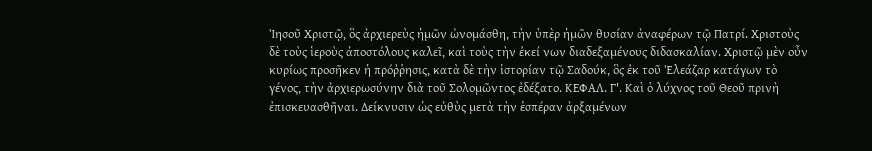Ἰησοῦ Χριστῷ, ὃς ἀρχιερεὺς ἡμῶν ὠνομάσθη, τὴν ὑπὲρ ἡμῶν θυσίαν ἀναφέρων τῷ Πατρί. Χριστοὺς δὲ τοὺς ἱεροὺς ἀποστόλους καλεῖ, καὶ τοὺς τὴν ἐκεί νων διαδεξαμένους διδασκαλίαν. Χριστῷ μὲν οὖν κυρίως προσῆκεν ἡ πρόῤῥησις, κατὰ δὲ τὴν ἱστορίαν τῷ Σαδούκ, ὃς ἐκ τοῦ Ἐλεάζαρ κατάγων τὸ γένος, τὴν ἀρχιερωσύνην διὰ τοῦ Σολομῶντος ἐδέξατο. ΚΕΦΑΛ. Γ'. Καὶ ὁ λύχνος τοῦ Θεοῦ πρινὴ ἐπισκευασθῆναι. Δείκνυσιν ὡς εὐθὺς μετὰ τὴν ἑσπέραν ἀρξαμένων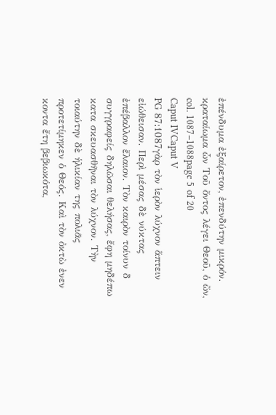ἐπένδυμα ἐξαίρετον, ἐπενδύτην μικρόν. κραταίωμα ὧν Τοῦ ὄντος λέγει Θεοῦ, ὁ ὤν,
col. 1087–1088page 5 of 20
Caput IVCaput V
PG 87:1087γὰρ τὸν ἱερὸν λύχνον ἅπτειν εἰώθεισαν. Περὶ μέσας δὲ νύκτας ἐπέβαλλον ἔλαιον. Τὸν καιρὸν τοίνυν δ συγγραφείς δηλῶσαι θελήσας, ἔφη μηδέπω κατα σκευασθῆναι τὸν λύχνον. Τὴν τοιαύτην δὲ ἡλικίαν της πολιᾶς προτετίμηκεν ὁ Θεός. Καὶ τὸν ὀκτὼ ἐνεν κοντα ἔτη βεβιωκότα,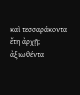καὶ τεσσαράκοντα ἔτη ἀρχῇ; ἀξιωθέντα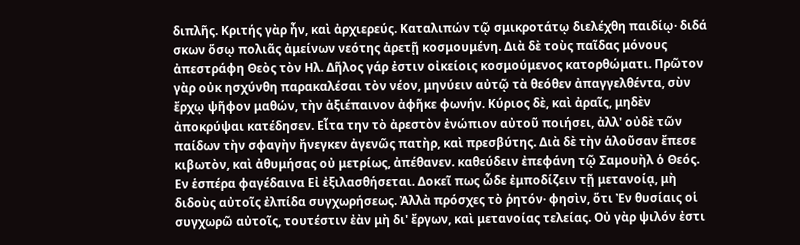διπλῆς. Κριτής γὰρ ἦν, καὶ ἀρχιερεύς. Καταλιπών τῷ σμικροτάτῳ διελέχθη παιδίῳ· διδά σκων ὅσῳ πολιᾶς ἀμείνων νεότης ἀρετῇ κοσμουμένη. Διὰ δὲ τοὺς παῖδας μόνους ἀπεστράφη Θεὸς τὸν Ηλ. Δῆλος γάρ ἐστιν οἰκείοις κοσμούμενος κατορθώματι. Πρῶτον γὰρ οὐκ ησχύνθη παρακαλέσαι τὸν νέον, μηνύειν αὐτῷ τὰ θεόθεν ἀπαγγελθέντα, σὺν ἔρχῳ ψῆφον μαθών, τὴν ἀξιέπαινον ἀφῆκε φωνήν. Κύριος δὲ, καὶ ἀραῖς, μηδὲν ἀποκρύψαι κατέδησεν. Εἶτα την τὸ ἀρεστὸν ἐνώπιον αὐτοῦ ποιήσει, ἀλλ' οὐδὲ τῶν παίδων τὴν σφαγὴν ἤνεγκεν ἀγενῶς πατὴρ, καὶ πρεσβύτης. Διὰ δὲ τὴν ἁλοῦσαν ἔπεσε κιβωτὸν, καὶ ἀθυμήσας οὐ μετρίως, ἀπέθανεν. καθεύδειν ἐπεφάνη τῷ Σαμουὴλ ὁ Θεός. Εν ἑσπέρα φαγέδαινα Εἰ ἐξιλασθήσεται. Δοκεῖ πως ὧδε ἐμποδίζειν τῇ μετανοίᾳ, μὴ διδοὺς αὐτοῖς ἐλπίδα συγχωρήσεως. Ἀλλὰ πρόσχες τὸ ῥητόν· φησὶν, ὅτι Ἐν θυσίαις οἱ συγχωρῶ αὐτοῖς, τουτέστιν ἐὰν μὴ δι' ἔργων, καὶ μετανοίας τελείας. Οὐ γὰρ ψιλόν ἐστι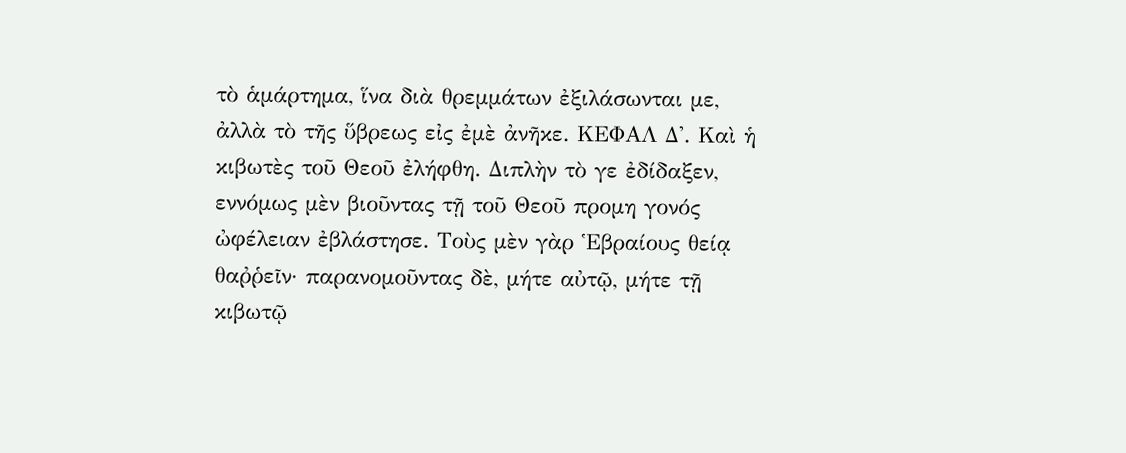τὸ ἁμάρτημα, ἵνα διὰ θρεμμάτων ἐξιλάσωνται με, ἀλλὰ τὸ τῆς ὕβρεως εἰς ἐμὲ ἀνῆκε. ΚΕΦΑΛ Δ'. Καὶ ἡ κιβωτὲς τοῦ Θεοῦ ἐλήφθη. Διπλὴν τὸ γε ἐδίδαξεν, εννόμως μὲν βιοῦντας τῇ τοῦ Θεοῦ προμη γονός ὠφέλειαν ἐβλάστησε. Τοὺς μὲν γὰρ Ἑβραίους θείᾳ θαῤῥεῖν· παρανομοῦντας δὲ, μήτε αὐτῷ, μήτε τῇ κιβωτῷ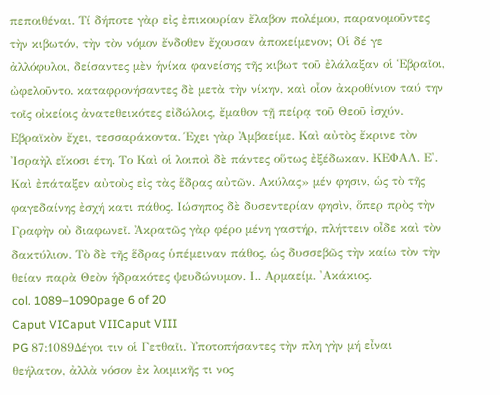πεποιθέναι. Τί δήποτε γὰρ εἰς ἐπικουρίαν ἔλαβον πολέμου, παρανομοῦντες τὴν κιβωτόν, τὴν τὸν νόμον ἔνδοθεν ἔχουσαν ἀποκείμενον; Οἱ δέ γε ἀλλόφυλοι, δείσαντες μὲν ἡνίκα φανείσης τῆς κιβωτ τοῦ ἐλάλαξαν οἱ Ἑβραῖοι, ὠφελοῦντο. καταφρονήσαντες δὲ μετὰ τὴν νίκην, καὶ οἷον ἀκροθίνιον ταύ την τοῖς οἰκείοις ἀνατεθεικότες εἰδώλοις, ἔμαθον τῇ πείρᾳ τοῦ Θεοῦ ἰσχύν. Εβραϊκὸν ἔχει, τεσσαράκοντα. Έχει γὰρ Ἀμβαείμε. Καὶ αὐτὸς ἔκρινε τὸν Ἰσραὴλ εἴκοσι έτη. Το Καὶ οἱ λοιποὶ δὲ πάντες οὕτως ἐξέδωκαν. ΚΕΦΑΛ. Ε'. Καὶ ἐπάταξεν αὐτοὺς εἰς τὰς ἕδρας αὐτῶν. Ακύλας» μέν φησιν, ὡς τὸ τῆς φαγεδαίνης ἐσχή κατι πάθος. Ιώσηπος δὲ δυσεντερίαν φησὶν, ὅπερ πρὸς τὴν Γραφὴν οὐ διαφωνεῖ. Ἀκρατῶς γὰρ φέρο μένη γαστήρ, πλήττειν οἶδε καὶ τὸν δακτύλιον. Τὸ δὲ τῆς ἕδρας ὑπέμειναν πάθος, ὡς δυσσεβῶς τὴν καίω τὸν τὴν θείαν παρὰ Θεὸν ἡδρακότες ψευδώνυμον. Ι.. Αρμαείμ. 'Ακάκιος.
col. 1089–1090page 6 of 20
Caput VICaput VIICaput VIII
PG 87:1089Δέγοι τιν οἱ Γετθαῖι. Υποτοπήσαντες τὴν πλη γὴν μή εἶναι θεήλατον, ἀλλὰ νόσον ἐκ λοιμικῆς τι νος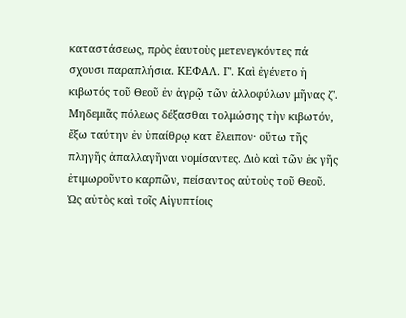καταστάσεως, πρὸς ἑαυτοὺς μετενεγκόντες πά σχουσι παραπλήσια. ΚΕΦΑΛ. Γ'. Καὶ ἐγένετο ἡ κιβωτός τοῦ Θεοῦ ἐν ἀγρῷ τῶν ἀλλοφύλων μῆνας ζ'. Μηδεμιᾶς πόλεως δέξασθαι τολμώσης τὴν κιβωτόν, ἔξω ταύτην ἐν ὑπαίθρῳ κατ ἔλειπον· οὕτω τῆς πληγῆς ἀπαλλαγῆναι νομίσαντες. Διὸ καὶ τῶν ἐκ γῆς ἐτιμωροῦντο καρπῶν, πείσαντος αὐτοὺς τοῦ Θεοῦ. Ὡς αὐτὸς καὶ τοῖς Αἰγυπτίοις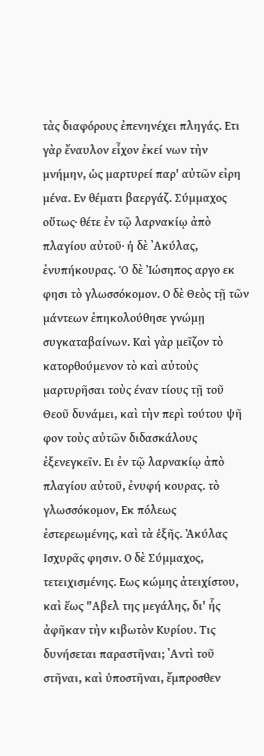τὰς διαφόρους ἐπενηνέχει πληγάς. Ετι γὰρ ἔναυλον εἶχον ἐκεί νων τὴν μνήμην, ὡς μαρτυρεί παρ' αὐτῶν εἰρη μένα. Εν θέματι βαεργάζ. Σύμμαχος οὕτως· θέτε ἐν τῷ λαρνακίῳ ἀπὸ πλαγίου αὐτοῦ· ἡ δὲ ᾿Ακύλας, ἐνυπήκουρας. Ὁ δὲ Ἰώσηπος αργο εκ φησι τὸ γλωσσόκομον. Ο δὲ Θεὸς τῇ τῶν μάντεων ἐπηκολούθησε γνώμῃ συγκαταβαίνων. Καὶ γὰρ μεῖζον τὸ κατορθούμενον τὸ καὶ αὐτοὺς μαρτυρῆσαι τοὺς έναν τίους τῇ τοῦ Θεοῦ δυνάμει, καὶ τὴν περὶ τούτου ψῆ φον τοὺς αὐτῶν διδασκάλους ἐξενεγκεῖν. Ει ἐν τῷ λαρνακίῳ ἀπὸ πλαγίου αὐτοῦ, ἐνυφή κουρας. τὸ γλωσσόκομον, Εκ πόλεως ἐστερεωμένης, καὶ τὰ ἑξῆς. Ἀκύλας Ισχυρᾶς φησιν. Ο δὲ Σύμμαχος, τετειχισμένης. Εως κώμης ἀτειχίστου, καὶ ἕως "Αβελ της μεγάλης, δι' ἧς ἀφῆκαν τὴν κιβωτὸν Κυρίου. Τις δυνήσεται παραστῆναι; ᾿Αντὶ τοῦ στῆναι, καὶ ὑποστῆναι, ἔμπροσθεν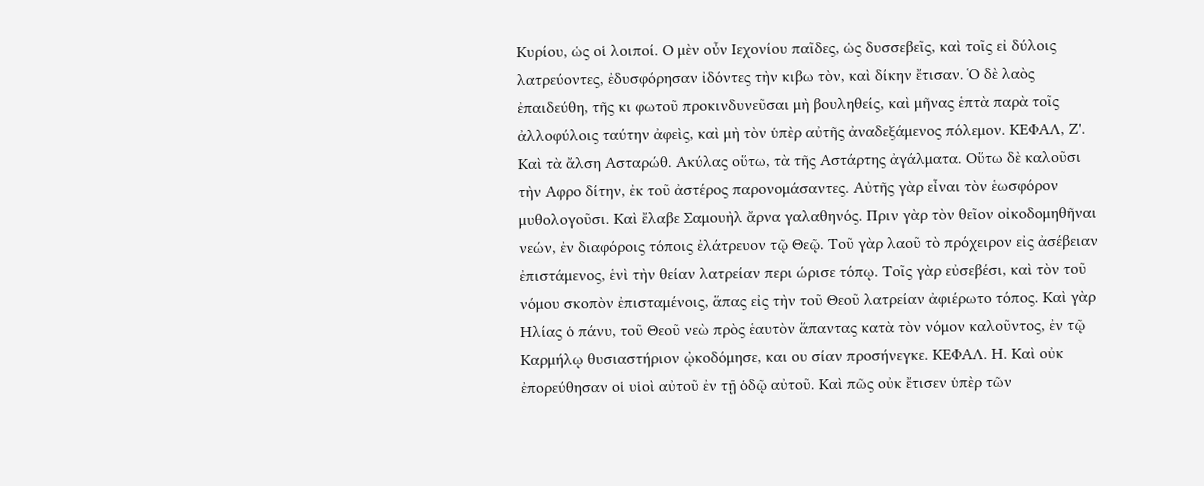Κυρίου, ὡς οἱ λοιποί. Ο μὲν οὖν Ιεχονίου παῖδες, ὡς δυσσεβεῖς, καὶ τοῖς εἰ δύλοις λατρεύοντες, ἐδυσφόρησαν ἰδόντες τὴν κιβω τὸν, καὶ δίκην ἔτισαν. Ὁ δὲ λαὸς ἐπαιδεύθη, τῆς κι φωτοῦ προκινδυνεῦσαι μὴ βουληθείς, καὶ μῆνας ἑπτὰ παρὰ τοῖς ἀλλοφύλοις ταύτην ἀφεὶς, καὶ μὴ τὸν ὑπὲρ αὐτῆς ἀναδεξάμενος πόλεμον. ΚΕΦΑΛ, Ζ'. Καὶ τὰ ἄλση Ασταρώθ. Ακύλας οὕτω, τὰ τῆς Αστάρτης ἀγάλματα. Οὕτω δὲ καλοῦσι τὴν Αφρο δίτην, ἐκ τοῦ ἀστέρος παρονομάσαντες. Αὐτῆς γὰρ εἶναι τὸν ἑωσφόρον μυθολογοῦσι. Καὶ ἔλαβε Σαμουὴλ ἄρνα γαλαθηνός. Πριν γὰρ τὸν θεῖον οἰκοδομηθῆναι νεών, ἐν διαφόροις τόποις ἐλάτρευον τῷ Θεῷ. Τοῦ γὰρ λαοῦ τὸ πρόχειρον εἰς ἀσέβειαν ἐπιστάμενος, ἑνὶ τὴν θείαν λατρείαν περι ώρισε τόπῳ. Τοῖς γὰρ εὐσεβέσι, καὶ τὸν τοῦ νόμου σκοπὸν ἐπισταμένοις, ἅπας εἰς τὴν τοῦ Θεοῦ λατρείαν ἀφιέρωτο τόπος. Καὶ γὰρ Ηλίας ὁ πάνυ, τοῦ Θεοῦ νεὼ πρὸς ἑαυτὸν ἅπαντας κατὰ τὸν νόμον καλοῦντος, ἐν τῷ Καρμήλῳ θυσιαστήριον ᾠκοδόμησε, και ου σίαν προσήνεγκε. ΚΕΦΑΛ. Η. Καὶ οὐκ ἐπορεύθησαν οἱ υἱοὶ αὐτοῦ ἐν τῇ ὁδῷ αὐτοῦ. Καὶ πῶς οὐκ ἔτισεν ὑπὲρ τῶν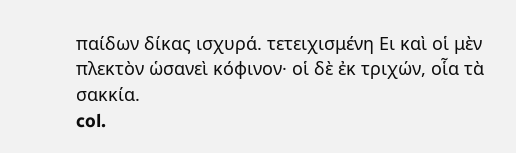παίδων δίκας ισχυρά. τετειχισμένη Ει καὶ οἱ μὲν πλεκτὸν ὡσανεὶ κόφινον· οἱ δὲ ἐκ τριχών, οἷα τὰ σακκία.
col.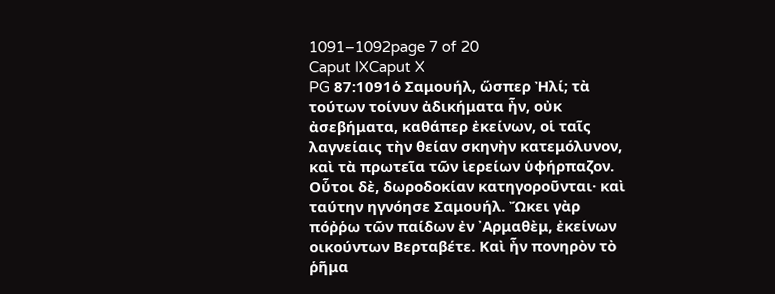1091–1092page 7 of 20
Caput IXCaput X
PG 87:1091ὁ Σαμουήλ, ὥσπερ Ἠλί; τὰ τούτων τοίνυν ἀδικήματα ἦν, οὐκ ἀσεβήματα, καθάπερ ἐκείνων, οἱ ταῖς λαγνείαις τὴν θείαν σκηνὴν κατεμόλυνον, καὶ τὰ πρωτεῖα τῶν ἱερείων ὑφήρπαζον. Οὗτοι δὲ, δωροδοκίαν κατηγοροῦνται· καὶ ταύτην ηγνόησε Σαμουήλ. Ὤκει γὰρ πόῤῥω τῶν παίδων ἐν ᾿Αρμαθὲμ, ἐκείνων οικούντων Βερταβέτε. Καὶ ἦν πονηρὸν τὸ ῥῆμα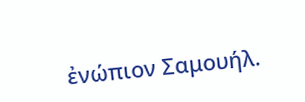ἐνώπιον Σαμουήλ.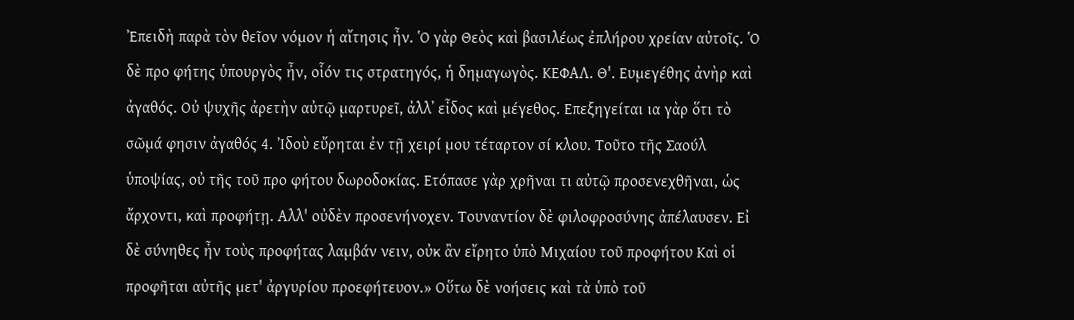Ἐπειδὴ παρὰ τὸν θεῖον νόμον ἡ αἴτησις ἦν. Ὁ γὰρ Θεὸς καὶ βασιλέως ἐπλήρου χρείαν αὐτοῖς. Ὁ δὲ προ φήτης ὑπουργὸς ἦν, οἷόν τις στρατηγός, ἡ δημαγωγὸς. ΚΕΦΑΛ. Θ'. Ευμεγέθης ἀνὴρ καὶ ἀγαθός. Οὐ ψυχῆς ἀρετὴν αὐτῷ μαρτυρεῖ, ἀλλ᾽ εἶδος καὶ μέγεθος. Επεξηγείται ια γὰρ ὅτι τὸ σῶμά φησιν ἀγαθός 4. Ἰδοὺ εὔρηται ἐν τῇ χειρί μου τέταρτον σί κλου. Τοῦτο τῆς Σαούλ ὑποψίας, οὐ τῆς τοῦ προ φήτου δωροδοκίας. Ετόπασε γὰρ χρῆναι τι αὐτῷ προσενεχθῆναι, ὡς ἄρχοντι, καὶ προφήτῃ. Αλλ' οὐδὲν προσενήνοχεν. Τουναντίον δὲ φιλοφροσύνης ἀπέλαυσεν. Εἰ δὲ σύνηθες ἦν τοὺς προφήτας λαμβάν νειν, οὐκ ἂν εἴρητο ὑπὸ Μιχαίου τοῦ προφήτου Καὶ οἱ προφῆται αὐτῆς μετ' ἀργυρίου προεφήτευον.» Οὕτω δὲ νοήσεις καὶ τὰ ὑπὸ τοῦ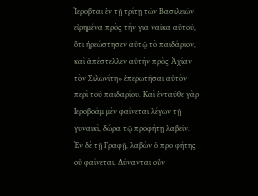Ἱεροβται ἐν τῇ τρίτῃ τῶν Βασιλειῶν εἰρημένα πρὸς τὴν για ναῖκα αὐτοῦ, ὅτι ἠρεώστησεν αὐτῷ τὸ παιδάριον, καὶ ἀπέστελλεν αὐτὴν πρὸς Ἀχίαν τὸν Σιλωνίτη» ἐπερωτῆσαι αὐτὸν περὶ τοῦ παιδαρίου. Καὶ ἐνταῦθε γὰρ Ιεροβοάμ μὲν φαίνεται λέγων τῇ γυναικὶ, δώρα τῷ προφήτῃ λαβεῖν. Ἐν δὲ τῇ Γραφῇ, λαβὼν ὁ προ φήτης οὐ φαίνεται. Δύνανται οὖν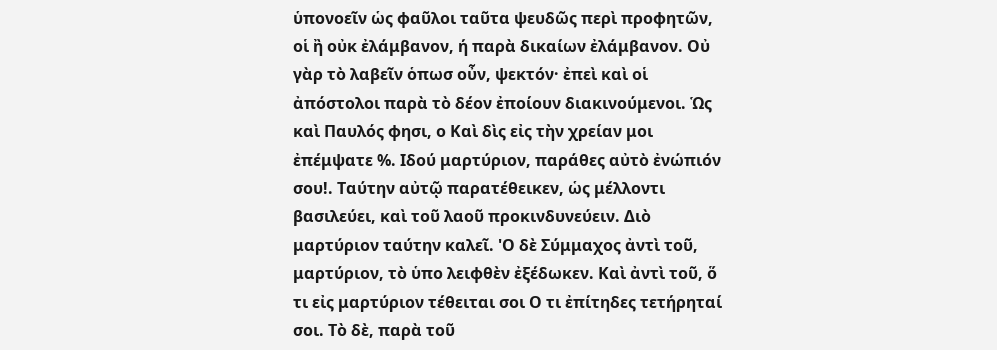ὑπονοεῖν ὡς φαῦλοι ταῦτα ψευδῶς περὶ προφητῶν, οἱ ἢ οὐκ ἐλάμβανον, ή παρὰ δικαίων ἐλάμβανον. Οὐ γὰρ τὸ λαβεῖν ὁπωσ οὖν, ψεκτόν· ἐπεὶ καὶ οἱ ἀπόστολοι παρὰ τὸ δέον ἐποίουν διακινούμενοι. Ὡς καὶ Παυλός φησι, ο Καὶ δὶς εἰς τὴν χρείαν μοι ἐπέμψατε %. Ιδού μαρτύριον, παράθες αὐτὸ ἐνώπιόν σου!. Ταύτην αὐτῷ παρατέθεικεν, ὡς μέλλοντι βασιλεύει, καὶ τοῦ λαοῦ προκινδυνεύειν. Διὸ μαρτύριον ταύτην καλεῖ. 'Ο δὲ Σύμμαχος ἀντὶ τοῦ, μαρτύριον, τὸ ὑπο λειφθὲν ἐξέδωκεν. Καὶ ἀντὶ τοῦ, ὅ τι εἰς μαρτύριον τέθειται σοι Ο τι ἐπίτηδες τετήρηταί σοι. Τὸ δὲ, παρὰ τοῦ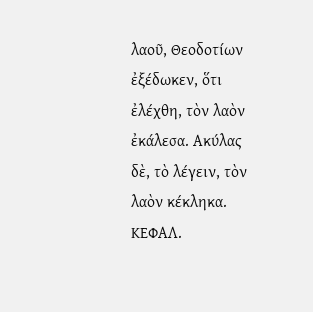λαοῦ, Θεοδοτίων ἐξέδωκεν, ὅτι ἐλέχθη, τὸν λαὸν ἐκάλεσα. Ακύλας δὲ, τὸ λέγειν, τὸν λαὸν κέκληκα. ΚΕΦΑΛ.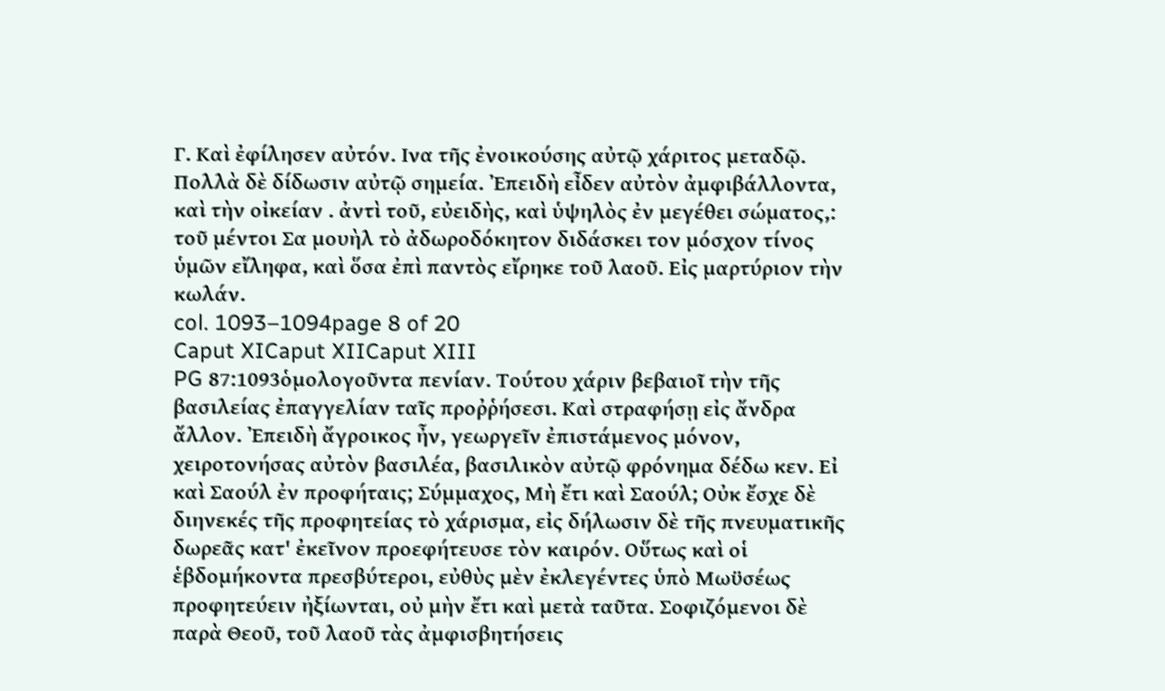Γ. Καὶ ἐφίλησεν αὐτόν. Ινα τῆς ἐνοικούσης αὐτῷ χάριτος μεταδῷ. Πολλὰ δὲ δίδωσιν αὐτῷ σημεία. Ἐπειδὴ εἶδεν αὐτὸν ἀμφιβάλλοντα, καὶ τὴν οἰκείαν . ἀντὶ τοῦ, εὐειδὴς, καὶ ὑψηλὸς ἐν μεγέθει σώματος,: τοῦ μέντοι Σα μουὴλ τὸ ἀδωροδόκητον διδάσκει τον μόσχον τίνος ὑμῶν εἴληφα, καὶ ὅσα ἐπὶ παντὸς εἴρηκε τοῦ λαοῦ. Εἰς μαρτύριον τὴν κωλάν.
col. 1093–1094page 8 of 20
Caput XICaput XIICaput XIII
PG 87:1093ὁμολογοῦντα πενίαν. Τούτου χάριν βεβαιοῖ τὴν τῆς βασιλείας ἐπαγγελίαν ταῖς προῤῥήσεσι. Καὶ στραφήσῃ εἰς ἄνδρα ἄλλον. Ἐπειδὴ ἄγροικος ἦν, γεωργεῖν ἐπιστάμενος μόνον, χειροτονήσας αὐτὸν βασιλέα, βασιλικὸν αὐτῷ φρόνημα δέδω κεν. Εἰ καὶ Σαούλ ἐν προφήταις; Σύμμαχος, Μὴ ἔτι καὶ Σαούλ; Οὐκ ἔσχε δὲ διηνεκές τῆς προφητείας τὸ χάρισμα, εἰς δήλωσιν δὲ τῆς πνευματικῆς δωρεᾶς κατ' ἐκεῖνον προεφήτευσε τὸν καιρόν. Οὕτως καὶ οἱ ἑβδομήκοντα πρεσβύτεροι, εὐθὺς μὲν ἐκλεγέντες ὑπὸ Μωϋσέως προφητεύειν ἠξίωνται, οὐ μὴν ἔτι καὶ μετὰ ταῦτα. Σοφιζόμενοι δὲ παρὰ Θεοῦ, τοῦ λαοῦ τὰς ἀμφισβητήσεις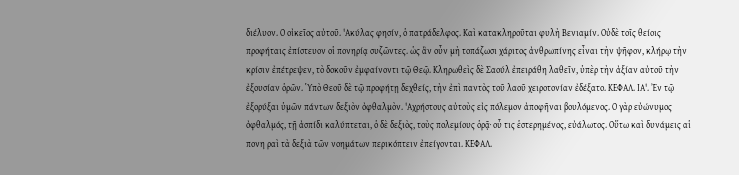διέλυον. Ο οἰκεῖος αὐτοῦ. 'Ακύλας φησίν, ὁ πατράδελφος. Καὶ κατακληροῦται φυλὴ Βενιαμίν. Οὐδὲ τοῖς θείοις προφήταις ἐπίστευον οἱ πονηρίᾳ συζῶντες. ὡς ἂν οὖν μὴ τοπάζωσι χάριτος ἀνθρωπίνης εἶναι τὴν ψῆφον, κλήρῳ τὴν κρίσιν ἐπέτρεψεν, τὸ δοκοῦν ἐμφαίνοντι τῷ Θεῷ. Κληρωθεὶς δὲ Σαούλ ἐπειράθη λαθεῖν, ὑπὲρ τὴν ἀξίαν αὐτοῦ τὴν ἐξουσίαν ὁρῶν. Ὑπὸ Θεοῦ δὲ τῷ προφήτῃ δεχθείς, τὴν ἐπὶ παντὸς τοῦ λαοῦ χειροτονίαν ἐδέξατο. ΚΕΦΑΛ. ΙΑ'. Ἐν τῷ ἐξορύξαι ὑμῶν πάντων δεξιὸν ὀφθαλμὸν. 'Αχρήστους αὐτοὺς εἰς πόλεμον ἀποφῆναι βουλόμενος. Ο γὰρ εὐώνυμος ὀφθαλμός, τῇ ἀσπίδι καλύπτεται, ὁ δὲ δεξιὸς, τοὺς πολεμίους ὁρᾷ· οὗ τις ἑστερημένος, εὐάλωτος. Οὕτω καὶ δυνάμεις αἱ πονη ραὶ τὰ δεξιὰ τῶν νοημάτων περικόπτειν ἐπείγονται. ΚΕΦΑΛ.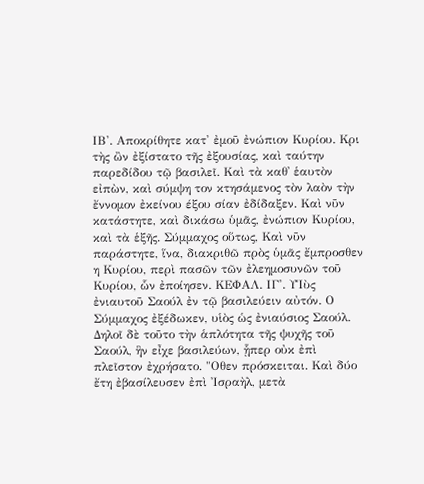ΙΒ'. Αποκρίθητε κατ' ἐμοῦ ἐνώπιον Κυρίου. Κρι τὴς ὢν ἐξίστατο τῆς ἐξουσίας, καὶ ταύτην παρεδίδου τῷ βασιλεῖ. Καὶ τὰ καθ᾿ ἑαυτὸν εἰπὼν, καὶ σύμψη τον κτησάμενος τὸν λαὸν τὴν ἔννομον ἐκείνου έξου σίαν ἐδίδαξεν. Καὶ νῦν κατάστητε, καὶ δικάσω ὑμᾶς, ἐνώπιον Κυρίου, καὶ τὰ ἑξῆς. Σύμμαχος οὕτως, Καὶ νῦν παράστητε, ἵνα, διακριθῶ πρὸς ὑμᾶς ἔμπροσθεν η Κυρίου, περὶ πασῶν τῶν ἐλεημοσυνῶν τοῦ Κυρίου, ὧν ἐποίησεν. ΚΕΦΑΛ. ΙΓ'. ΥἹὺς ἐνιαυτοῦ Σαούλ ἐν τῷ βασιλεύειν αὐτόν. Ο Σύμμαχος ἐξέδωκεν, υἱὸς ὡς ἐνιαύσιος Σαούλ. Δηλοῖ δὲ τοῦτο τὴν ἁπλότητα τῆς ψυχῆς τοῦ Σαούλ, ἣν εἶχε βασιλεύων, ᾗπερ οὐκ ἐπὶ πλεῖστον ἐχρήσατο. "Οθεν πρόσκειται. Καὶ δύο ἔτη ἐβασίλευσεν ἐπὶ Ἰσραὴλ, μετὰ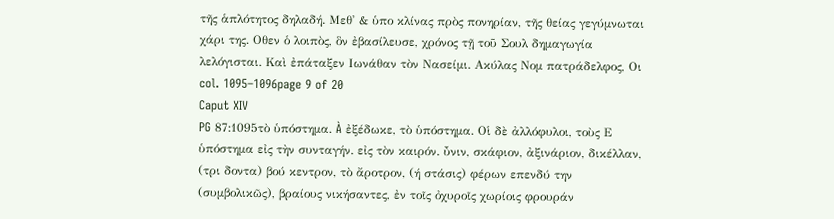τῆς ἁπλότητος δηλαδή. Μεθ' & ὑπο κλίνας πρὸς πονηρίαν, τῆς θείας γεγύμνωται χάρι της. Οθεν ὁ λοιπὸς, ὃν ἐβασίλευσε, χρόνος τῇ τοῦ Σουλ δημαγωγία λελόγισται. Καὶ ἐπάταξεν Ιωνάθαν τὸν Νασείμι. Ακύλας Νομ πατράδελφος, Οι
col. 1095–1096page 9 of 20
Caput XIV
PG 87:1095τὸ ὑπόστημα. À ἐξέδωκε, τὸ ὑπόστημα. Οἱ δὲ ἀλλόφυλοι, τοὺς Ε ὑπόστημα εἰς τὴν συνταγήν. εἰς τὸν καιρόν. ὖνιν, σκάφιον, ἀξινάριον, δικέλλαν, (τρι δοντα) βού κεντρον, τὸ ἄροτρον, (ή στάσις) φέρων επενδύ την (συμβολικῶς), βραίους νικήσαντες, ἐν τοῖς ὀχυροῖς χωρίοις φρουράν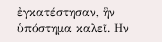ἐγκατέστησαν, ἣν ὑπόστημα καλεῖ. Ην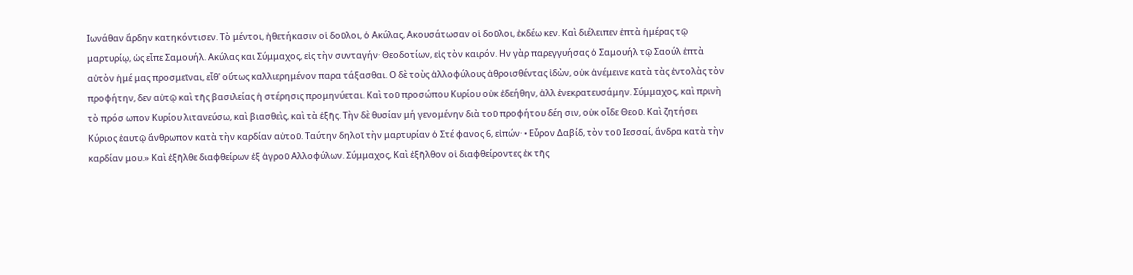Ιωνάθαν ἄρδην κατηκόντισεν. Τὸ μέντοι, ἠθετήκασιν οἱ δοῦλοι, ὁ Ακύλας, Ακουσάτωσαν οἱ δοῦλοι, ἐκδέω κεν. Καὶ διέλειπεν ἑπτὰ ἡμέρας τῷ μαρτυρίῳ, ὡς εἶπε Σαμουήλ. Ακύλας και Σύμμαχος, εἰς τὴν συνταγήν· Θεοδοτίων, εἰς τὸν καιρόν. Ην γὰρ παρεγγυήσας ὁ Σαμουήλ τῷ Σαούλ ἑπτὰ αὐτὸν ἡμέ μας προσμεῖναι, εἶθ' οὕτως καλλιερημένον παρα τάξασθαι. Ο δὲ τοὺς ἀλλοφύλους ἀθροισθέντας ἰδὼν, οὐκ ἀνέμεινε κατὰ τὰς ἐντολὰς τὸν προφήτην, δεν αὐτῷ καὶ τῆς βασιλείας ἡ στέρησις προμηνύεται. Καὶ τοῦ προσώπου Κυρίου οὐκ ἐδεήθην, ἀλλ ἐνεκρατευσάμην. Σύμμαχος, καὶ πρινὴ τὸ πρόσ ωπον Κυρίου λιτανεύσω, καὶ βιασθεὶς, καὶ τὰ ἑξῆς. Τὴν δὲ θυσίαν μή γενομένην διὰ τοῦ προφήτου δέη σιν, οὐκ οἶδε Θεοῦ. Καὶ ζητήσει Κύριος ἑαυτῷ ἄνθρωπον κατὰ τὴν καρδίαν αὐτοῦ. Ταύτην δηλοῖ τὴν μαρτυρίαν ὁ Στέ φανος 6, εἰπών· • Εὗρον Δαβίδ, τὸν τοῦ Ιεσσαί, ἄνδρα κατὰ τὴν καρδίαν μου.» Καὶ ἐξῆλθε διαφθείρων ἐξ ἀγροῦ Αλλοφύλων. Σύμμαχος, Καὶ ἐξῆλθον οἱ διαφθείροντες ἐκ τῆς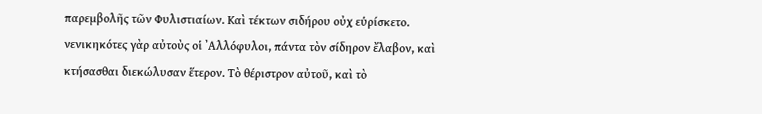παρεμβολῆς τῶν Φυλιστιαίων. Καὶ τέκτων σιδήρου οὐχ εὑρίσκετο. νενικηκότες γὰρ αὐτοὺς οἱ ᾿Αλλόφυλοι, πάντα τὸν σίδηρον ἔλαβον, καὶ κτήσασθαι διεκώλυσαν ἕτερον. Τὸ θέριστρον αὐτοῦ, καὶ τὸ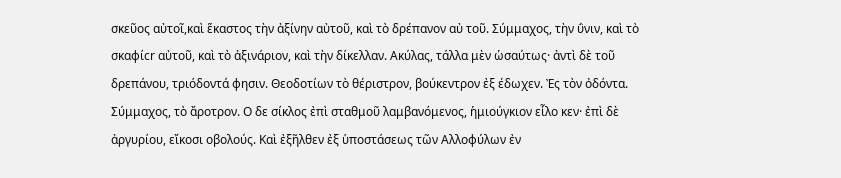σκεῦος αὐτοῖ,καὶ ἕκαστος τὴν ἀξίνην αὐτοῦ, καὶ τὸ δρέπανον αὐ τοῦ. Σύμμαχος, τὴν ΰνιν, καὶ τὸ σκαφίcr αὐτοῦ, καὶ τὸ ἀξινάριον, καὶ τὴν δίκελλαν. Ακύλας, τάλλα μὲν ὡσαύτως· ἀντὶ δὲ τοῦ δρεπάνου, τριόδοντά φησιν. Θεοδοτίων τὸ θέριστρον, βούκεντρον ἐξ έδωχεν. Ἐς τὸν ὀδόντα. Σύμμαχος, τὸ ἄροτρον. Ο δε σίκλος ἐπὶ σταθμοῦ λαμβανόμενος, ἡμιούγκιον εἷλο κεν· ἐπὶ δὲ ἀργυρίου, εἴκοσι οβολούς. Καὶ ἐξῆλθεν ἐξ ὑποστάσεως τῶν Αλλοφύλων ἐν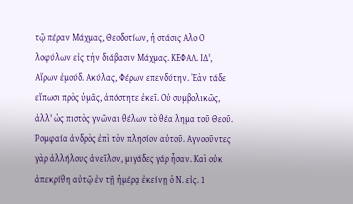τῷ πέραν Μάχμας, Θεοδοτίων, ἡ στάσις Αλο Ο λοφύλων εἰς τὴν διάβασιν Μάχμας. ΚΕΦΑΛ. ΙΔ', Αἴρων ἐμούδ. Ακύλας, Φέρων επενδύτην. Ἐὰν τάδε εἴπωσι πρὸς ὑμᾶς, ἀπόστητε ἐκεῖ. Οὐ συμβολικῶς, ἀλλ' ὡς πιστὸς γνῶναι θέλων τὸ θέα λημα τοῦ Θεοῦ. Ρομφαία ἀνδρὸς ἐπὶ τὸν πλησίον αὐτοῦ. Αγνοοῦντες γὰρ ἀλλήλους ἀνεῖλον, μιγάδες γάρ ἦσαν. Καὶ οὐκ ἀπεκρίθη αὐτῷ ἐν τῇ ἡμέρᾳ ἐκείνῃ ὁ Ν. εἰς. 1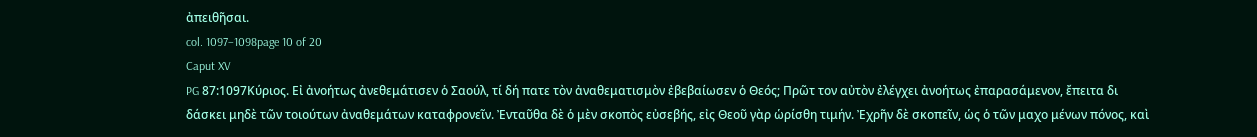ἀπειθῆσαι.
col. 1097–1098page 10 of 20
Caput XV
PG 87:1097Κύριος. Εἰ ἀνοήτως ἀνεθεμάτισεν ὁ Σαούλ, τί δή πατε τὸν ἀναθεματισμὸν ἐβεβαίωσεν ὁ Θεός; Πρῶτ τον αὐτὸν ἐλέγχει ἀνοήτως ἐπαρασάμενον, ἔπειτα δι δάσκει μηδὲ τῶν τοιούτων ἀναθεμάτων καταφρονεῖν. Ἐνταῦθα δὲ ὁ μὲν σκοπὸς εὐσεβής, εἰς Θεοῦ γὰρ ὡρίσθη τιμήν. Ἐχρῆν δὲ σκοπεῖν, ὡς ὁ τῶν μαχο μένων πόνος, καὶ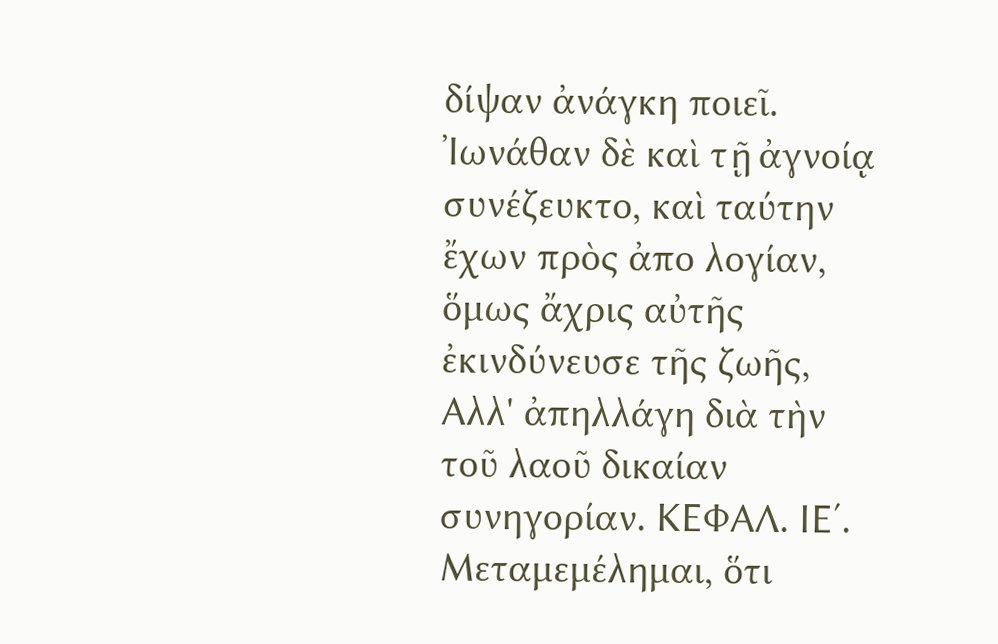δίψαν ἀνάγκη ποιεῖ. Ἰωνάθαν δὲ καὶ τῇ ἀγνοίᾳ συνέζευκτο, καὶ ταύτην ἔχων πρὸς ἀπο λογίαν, ὅμως ἄχρις αὐτῆς ἐκινδύνευσε τῆς ζωῆς, Αλλ' ἀπηλλάγη διὰ τὴν τοῦ λαοῦ δικαίαν συνηγορίαν. ΚΕΦΑΛ. ΙΕ΄. Μεταμεμέλημαι, ὅτι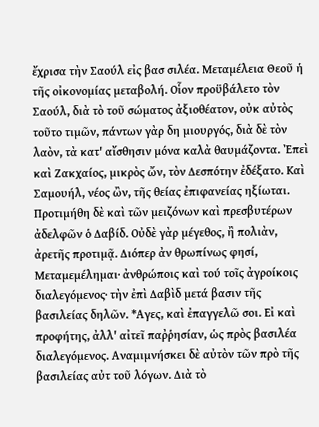ἔχρισα τὴν Σαούλ εἰς βασ σιλέα. Μεταμέλεια Θεοῦ ἡ τῆς οἰκονομίας μεταβολή. Οἷον προϋβάλετο τὸν Σαούλ, διὰ τὸ τοῦ σώματος ἀξιοθέατον, οὐκ αὐτὸς τοῦτο τιμῶν, πάντων γὰρ δη μιουργός, διὰ δὲ τὸν λαὸν, τὰ κατ' αἴσθησιν μόνα καλὰ θαυμάζοντα. Ἐπεὶ καὶ Ζακχαίος, μικρὸς ὤν, τὸν Δεσπότην ἐδέξατο. Καὶ Σαμουήλ, νέος ὢν, τῆς θείας ἐπιφανείας ηξίωται. Προτιμήθη δὲ καὶ τῶν μειζόνων καὶ πρεσβυτέρων ἀδελφῶν ὁ Δαβίδ. Οὐδὲ γὰρ μέγεθος, ἢ πολιὰν, ἀρετῆς προτιμᾷ. Διόπερ ἀν θρωπίνως φησί, Μεταμεμέλημαι· ἀνθρώποις καὶ τού τοῖς ἀγροίκοις διαλεγόμενος· τὴν ἐπὶ Δαβὶδ μετά βασιν τῆς βασιλείας δηλῶν. *Αγες, καὶ ἐπαγγελῶ σοι. Εἰ καὶ προφήτης, ἀλλ' αἰτεῖ παῤῥησίαν, ὡς πρὸς βασιλέα διαλεγόμενος. Αναμιμνήσκει δὲ αὐτὸν τῶν πρὸ τῆς βασιλείας αὐτ τοῦ λόγων. Διὰ τὸ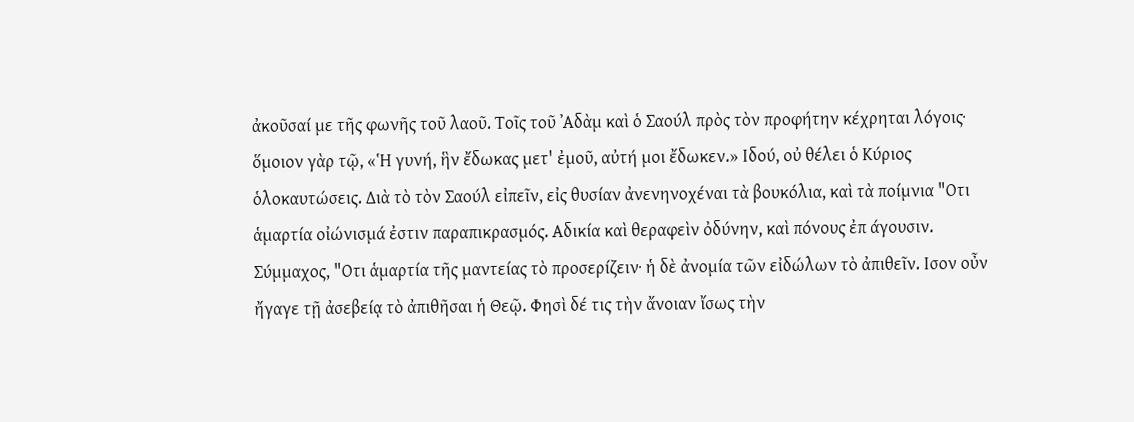ἀκοῦσαί με τῆς φωνῆς τοῦ λαοῦ. Τοῖς τοῦ ᾿Αδὰμ καὶ ὁ Σαούλ πρὸς τὸν προφήτην κέχρηται λόγοις· ὅμοιον γὰρ τῷ, «Ἡ γυνή, ἣν ἔδωκας μετ' ἐμοῦ, αὐτή μοι ἔδωκεν.» Ιδού, οὐ θέλει ὁ Κύριος ὁλοκαυτώσεις. Διὰ τὸ τὸν Σαούλ εἰπεῖν, εἰς θυσίαν ἀνενηνοχέναι τὰ βουκόλια, καὶ τὰ ποίμνια "Οτι ἁμαρτία οἰώνισμά ἐστιν παραπικρασμός. Αδικία καὶ θεραφεὶν ὀδύνην, καὶ πόνους ἐπ άγουσιν. Σύμμαχος, "Οτι ἁμαρτία τῆς μαντείας τὸ προσερίζειν· ἡ δὲ ἀνομία τῶν εἰδώλων τὸ ἀπιθεῖν. Ισον οὖν ἤγαγε τῇ ἀσεβείᾳ τὸ ἀπιθῆσαι ἡ Θεῷ. Φησὶ δέ τις τὴν ἄνοιαν ἴσως τὴν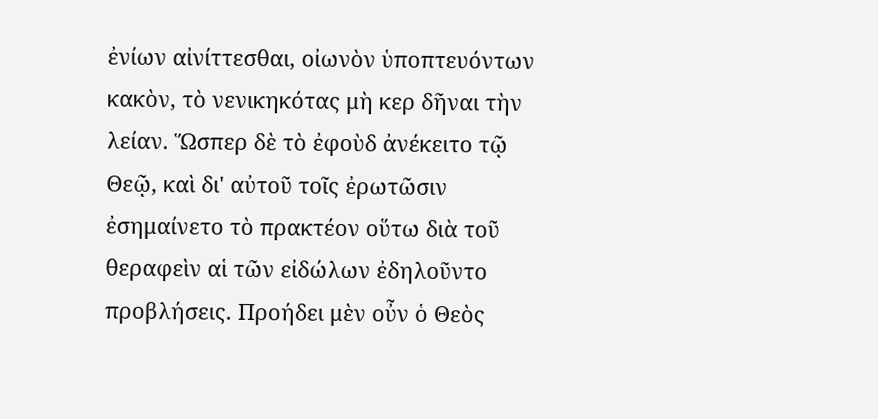ἐνίων αἰνίττεσθαι, οἰωνὸν ὑποπτευόντων κακὸν, τὸ νενικηκότας μὴ κερ δῆναι τὴν λείαν. Ὥσπερ δὲ τὸ ἐφοὺδ ἀνέκειτο τῷ Θεῷ, καὶ δι' αὐτοῦ τοῖς ἐρωτῶσιν ἐσημαίνετο τὸ πρακτέον οὕτω διὰ τοῦ θεραφεὶν αἱ τῶν εἰδώλων ἐδηλοῦντο προβλήσεις. Προήδει μὲν οὖν ὁ Θεὸς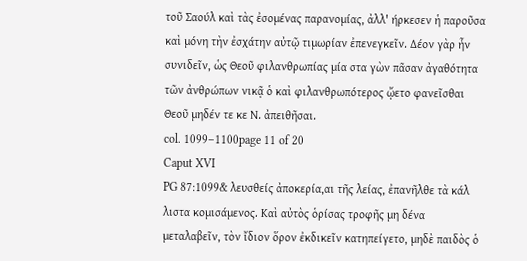τοῦ Σαούλ καὶ τὰς ἐσομένας παρανομίας, ἀλλ' ήρκεσεν ἡ παροῦσα καὶ μόνη τὴν ἐσχάτην αὐτῷ τιμωρίαν ἐπενεγκεῖν. Δέον γὰρ ἦν συνιδεῖν, ὡς Θεοῦ φιλανθρωπίας μία στα γὼν πᾶσαν ἀγαθότητα τῶν ἀνθρώπων νικᾷ ὁ καὶ φιλανθρωπότερος ᾤετο φανεῖσθαι Θεοῦ μηδέν τε κε Ν. ἀπειθῆσαι.
col. 1099–1100page 11 of 20
Caput XVI
PG 87:1099& λευσθείς ἀποκερία,αι τῆς λείας, ἐπανῆλθε τὰ κάλ λιστα κομισάμενος. Καὶ αὐτὸς ὁρίσας τροφῆς μη δένα μεταλαβεῖν, τὸν ἴδιον ὅρον ἐκδικεῖν κατηπείγετο, μηδὲ παιδὸς ὁ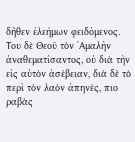δῆθεν ἐλεήμων φειδόμενος. Του δὲ Θεοῦ τὸν ᾿Αμαλὴν ἀναθεματίσαντος, οὐ διὰ τὴν εἰς αὐτὸν ἀσέβειαν, διὰ δὲ τὸ περὶ τὸν λαὸν ἀπηνὲς, πιο ραβὰς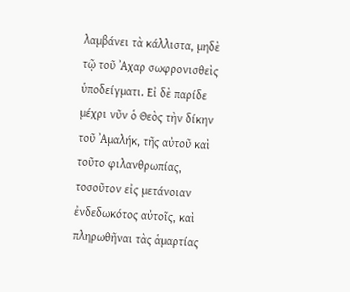λαμβάνει τὰ κάλλιστα, μηδὲ τῷ τοῦ ᾿Αχαρ σωφρονισθεὶς ὑποδείγματι. Εἰ δὲ παρίδε μέχρι νῦν ὁ Θεὸς τὴν δίκην τοῦ ᾿Αμαλήκ, τῆς αὐτοῦ καὶ τοῦτο φιλανθρωπίας, τοσοῦτον εἰς μετάνοιαν ἐνδεδωκότος αὐτοῖς, καὶ πληρωθῆναι τὰς ἁμαρτίας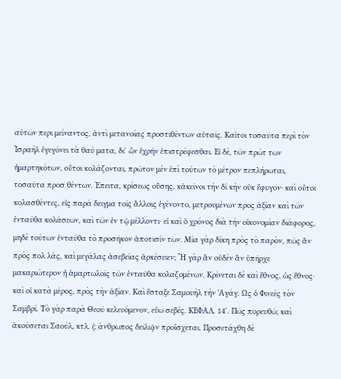αὐτῶν περι μείναντος, ἀντὶ μετανοίας προστιθέντων αὐταῖς. Καίτοι τοσαῦτα περὶ τὸν Ἰσραὴλ ἐγεγόνει τὰ θαύ ματα, δι' ὧν ἐχρῆν ἐπιστρέφεσθαι. Εἰ δὲ, τῶν πρώτ των ἡμαρτηκότων, οὗτοι κολάζονται, πρῶτον μὲν ἐπὶ τούτων τὸ μέτρον πεπλήρωται, τοσαῦτα προσ θέντων. Έπειτα, κρίσεως οὔσης, κἀκεῖνοι τὴν δί κὴν οὐκ ἔφυγον· καὶ οὗτοι κολασθέντες, εἰς παρά δειγμα τοῖς ἄλλοις ἐγένοντο, μετρουμένων προς ἀξίαν καὶ τῶν ἐνταῦθα κολάσεων, καὶ τῶν ἐν τῷ μέλλοντι· εἰ καὶ ὁ χρόνος διὰ τὴν οἰκονομίαν διάφορος, μηδὲ τούτων ἐνταῦθα τὸ προσῆκον ἀποτισίν των. Μία γὰρ δίκη πρὸς τὸ παρὸν, πῶς ἂν πρὸς πολ λάς, καὶ μεγάλας ἀσεβείας ἀρκέσειεν; Ἢ γὰρ ἂν οὐδὲν ἂν ὑπῆρχε μακαριώτερον ἡ ἁμαρτωλοῖς τῶν ἐνταῦθα κολαζομένων. Κρίνεται δὲ καὶ ἔθνος, ὡς ἔθνος· καὶ οἱ κατὰ μέρος, πρὸς τὴν ἀξίαν. Καὶ ἔσταξε Σαμουὴλ τὴν ᾿Αγάγ. Ως ὁ Φινεές τὸν Σαμβρί. Τὸ γὰρ παρὰ Θεοῦ κελευόμενον, εὐω σεβές. ΚΕΦΑΛ. 14'. Πῶς πορευθῶ; καὶ ἀκούσεται Σαούλ, κτλ. (; άνθρωπος δειλιᾷν προϊσχεται. Προσετάχθη δὲ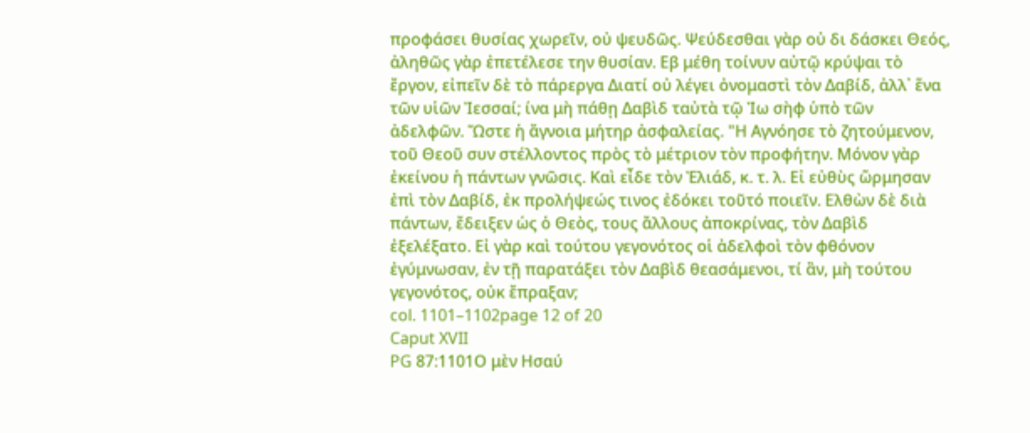προφάσει θυσίας χωρεῖν, οὐ ψευδῶς. Ψεύδεσθαι γὰρ οὐ δι δάσκει Θεός, ἀληθῶς γὰρ ἐπετέλεσε την θυσίαν. Εβ μέθη τοίνυν αὐτῷ κρύψαι τὸ ἔργον, εἰπεῖν δὲ τὸ πάρεργα Διατί οὐ λέγει ὀνομαστὶ τὸν Δαβίδ, ἀλλ᾽ ἕνα τῶν υἱῶν Ἰεσσαί; ίνα μὴ πάθῃ Δαβὶδ ταὐτὰ τῷ Ἰω σὴφ ὑπὸ τῶν ἀδελφῶν. Ὥστε ἡ ἄγνοια μήτηρ ἀσφαλείας. "Η Αγνόησε τὸ ζητούμενον, τοῦ Θεοῦ συν στέλλοντος πρὸς τὸ μέτριον τὸν προφήτην. Μόνον γὰρ ἐκείνου ἡ πάντων γνῶσις. Καὶ εἶδε τὸν Ἐλιάδ, κ. τ. λ. Εἰ εὐθὺς ὥρμησαν ἐπὶ τὸν Δαβίδ, ἐκ προλήψεώς τινος ἐδόκει τοῦτό ποιεῖν. Ελθὼν δὲ διὰ πάντων, ἔδειξεν ὡς ὁ Θεὸς, τους ἄλλους ἀποκρίνας, τὸν Δαβὶδ ἐξελέξατο. Εἰ γὰρ καὶ τούτου γεγονότος οἱ ἀδελφοὶ τὸν φθόνον ἐγύμνωσαν, ἐν τῇ παρατάξει τὸν Δαβὶδ θεασάμενοι, τί ἂν, μὴ τούτου γεγονότος, οὐκ ἔπραξαν;
col. 1101–1102page 12 of 20
Caput XVII
PG 87:1101Ο μὲν Ησαύ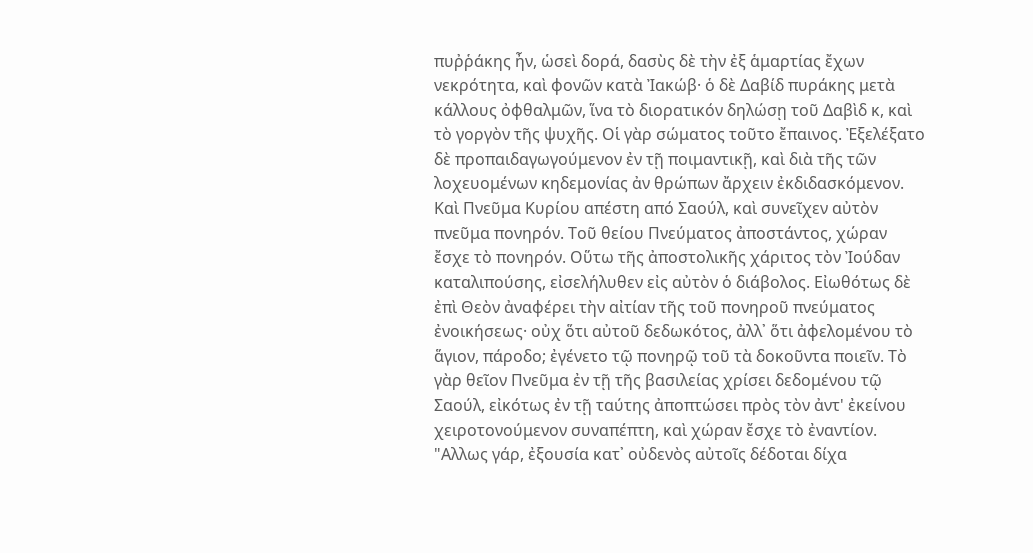πυῤῥάκης ἦν, ὡσεὶ δορά, δασὺς δὲ τὴν ἐξ ἁμαρτίας ἔχων νεκρότητα, καὶ φονῶν κατὰ Ἰακώβ· ὁ δὲ Δαβίδ πυράκης μετὰ κάλλους ὀφθαλμῶν, ἵνα τὸ διορατικόν δηλώσῃ τοῦ Δαβὶδ κ, καὶ τὸ γοργὸν τῆς ψυχῆς. Οἱ γὰρ σώματος τοῦτο ἔπαινος. Ἐξελέξατο δὲ προπαιδαγωγούμενον ἐν τῇ ποιμαντικῇ, καὶ διὰ τῆς τῶν λοχευομένων κηδεμονίας ἀν θρώπων ἄρχειν ἐκδιδασκόμενον. Καὶ Πνεῦμα Κυρίου απέστη από Σαούλ, καὶ συνεῖχεν αὐτὸν πνεῦμα πονηρόν. Τοῦ θείου Πνεύματος ἀποστάντος, χώραν ἔσχε τὸ πονηρόν. Οὕτω τῆς ἀποστολικῆς χάριτος τὸν Ἰούδαν καταλιπούσης, εἰσελήλυθεν εἰς αὐτὸν ὁ διάβολος. Εἰωθότως δὲ ἐπὶ Θεὸν ἀναφέρει τὴν αἰτίαν τῆς τοῦ πονηροῦ πνεύματος ἐνοικήσεως· οὐχ ὅτι αὐτοῦ δεδωκότος, ἀλλ᾿ ὅτι ἀφελομένου τὸ ἅγιον, πάροδο; ἐγένετο τῷ πονηρῷ τοῦ τὰ δοκοῦντα ποιεῖν. Τὸ γὰρ θεῖον Πνεῦμα ἐν τῇ τῆς βασιλείας χρίσει δεδομένου τῷ Σαούλ, εἰκότως ἐν τῇ ταύτης ἀποπτώσει πρὸς τὸν ἀντ' ἐκείνου χειροτονούμενον συναπέπτη, καὶ χώραν ἔσχε τὸ ἐναντίον. "Αλλως γάρ, ἐξουσία κατ᾽ οὐδενὸς αὐτοῖς δέδοται δίχα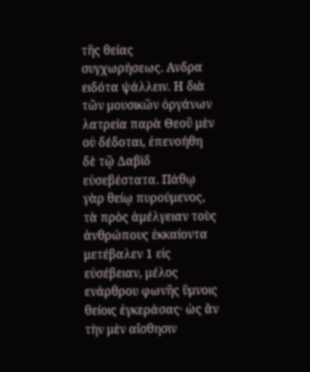τῆς θείας συγχωρήσεως. Ανδρα ειδότα ψάλλειν. Η διὰ τῶν μουσικῶν ὀργάνων λατρεία παρὰ Θεοῦ μὲν οὐ δέδοται, ἐπενοήθη δὲ τῷ Δαβὶδ εὐσεβέστατα. Πάθῳ γὰρ θείῳ πυρούμενος, τὰ πρὸς ἀμέλγειαν τοὺς ἀνθρώπους ἐκκαίοντα μετέβαλεν 1 εἰς εὐσέβειαν, μέλος ενάρθρου φωνῆς ὕμνοις θείοις ἐγκεράσας· ὡς ἂν τὴν μὲν αἴσθησιν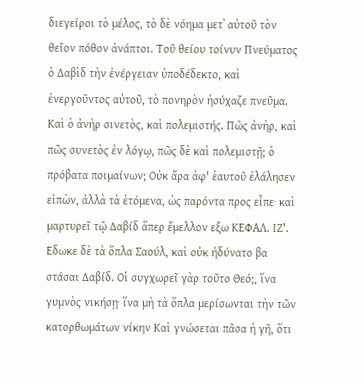διεγείροι τὸ μέλος, τὸ δὲ νόημα μετ᾿ αὐτοῦ τὸν θεῖον πόθον ἀνάπτοι. Τοῦ θείου τοίνυν Πνεύματος ὁ Δαβὶδ τὴν ἐνέργειαν ὑποδέδεκτο, καὶ ἐνεργοῦντος αὐτοῦ, τὸ πονηρὸν ἡσύχαζε πνεῦμα. Καὶ ὁ ἀνὴρ σινετὸς, καὶ πολεμιστής. Πῶς ἀνὴρ, καὶ πῶς συνετὸς ἐν λόγῳ, πῶς δὲ καὶ πολεμιστῇ; ὁ πρόβατα ποιμαίνων; Οὐκ ἄρα ἀφ' ἑαυτοῦ ἐλάλησεν εἰπὼν, ἀλλὰ τὰ ἑτόμενα, ὡς παρόντα προς εἶπε· καὶ μαρτυρεῖ τῷ Δαβίδ ἅπερ ἔμελλον εξω ΚΕΦΑΛ. ΙΖ'. Εδωκε δὲ τὰ ὅπλα Σαούλ, καὶ οὐκ ἠδύνατο βα στάσαι Δαβίδ. Οἱ συγχωρεῖ γὰρ τοῦτο Θεό;, ἵνα γυμνὸς νικήσῃ· ἵνα μὴ τὰ ὅπλα μερίσωνται τὴν τῶν κατορθωμάτων νίκην Καὶ γνώσεται πᾶσα ἡ γῆ, ὅτι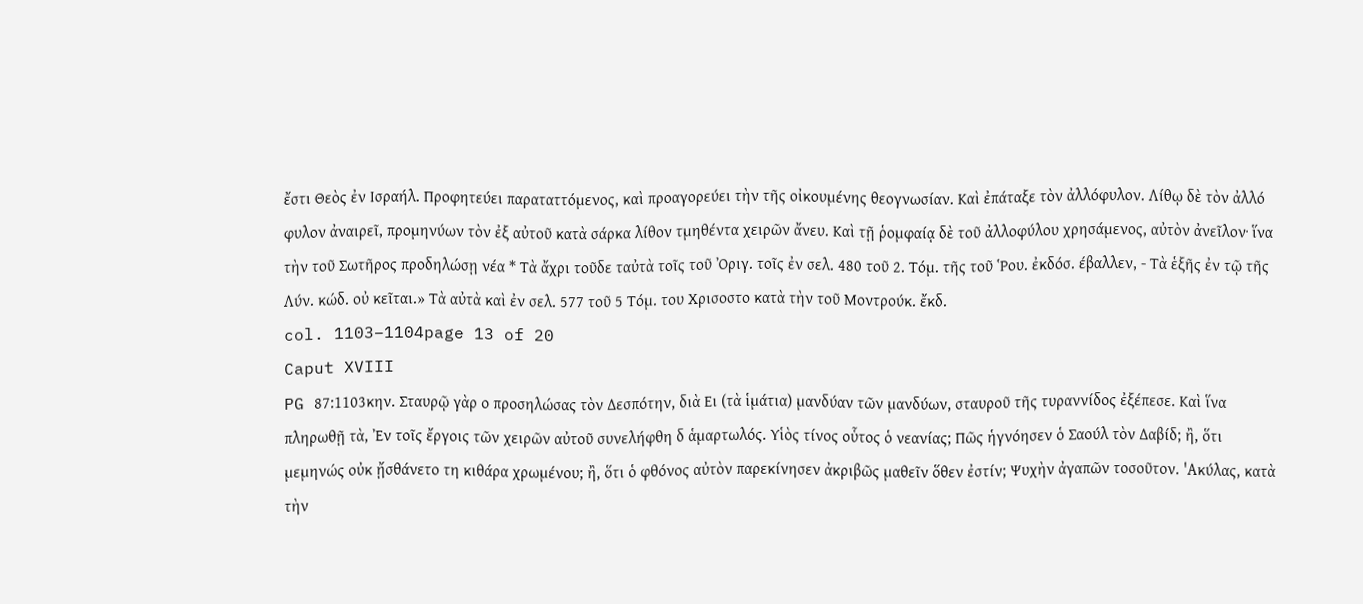ἔστι Θεὸς ἐν Ισραήλ. Προφητεύει παραταττόμενος, καὶ προαγορεύει τὴν τῆς οἰκουμένης θεογνωσίαν. Καὶ ἐπάταξε τὸν ἀλλόφυλον. Λίθῳ δὲ τὸν ἀλλό φυλον ἀναιρεῖ, προμηνύων τὸν ἐξ αὐτοῦ κατὰ σάρκα λίθον τμηθέντα χειρῶν ἄνευ. Καὶ τῇ ῥομφαίᾳ δὲ τοῦ ἀλλοφύλου χρησάμενος, αὐτὸν ἀνεῖλον· ἵνα τὴν τοῦ Σωτῆρος προδηλώσῃ νέα * Τὰ ἄχρι τοῦδε ταὐτὰ τοῖς τοῦ Ὀριγ. τοῖς ἐν σελ. 480 τοῦ 2. Τόμ. τῆς τοῦ Ῥου. ἐκδόσ. έβαλλεν, - Τὰ ἑξῆς ἐν τῷ τῆς Λύν. κώδ. οὐ κεῖται.» Τὰ αὐτὰ καὶ ἐν σελ. 577 τοῦ 5 Τόμ. του Χρισοστο κατὰ τὴν τοῦ Μοντρούκ. ἔκδ.
col. 1103–1104page 13 of 20
Caput XVIII
PG 87:1103κην. Σταυρῷ γὰρ ο προσηλώσας τὸν Δεσπότην, διὰ Ει (τὰ ἱμάτια) μανδύαν τῶν μανδύων, σταυροῦ τῆς τυραννίδος ἐξέπεσε. Καὶ ἵνα πληρωθῇ τὰ, Ἐν τοῖς ἔργοις τῶν χειρῶν αὐτοῦ συνελήφθη δ ἁμαρτωλός. Υἱὸς τίνος οὗτος ὁ νεανίας; Πῶς ἡγνόησεν ὁ Σαούλ τὸν Δαβίδ; ἢ, ὅτι μεμηνώς οὐκ ᾔσθάνετο τη κιθάρα χρωμένου; ἢ, ὅτι ὁ φθόνος αὐτὸν παρεκίνησεν ἀκριβῶς μαθεῖν ὅθεν ἐστίν; Ψυχὴν ἀγαπῶν τοσοῦτον. 'Ακύλας, κατὰ τὴν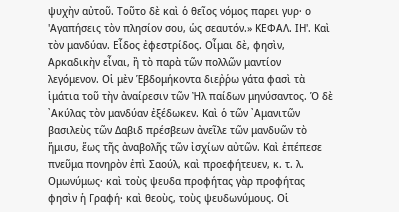ψυχὴν αὐτοῦ. Τοῦτο δὲ καὶ ὁ θεῖος νόμος παρει γυρ· ο 'Αγαπήσεις τὸν πλησίον σου, ὡς σεαυτόν.» ΚΕΦΑΛ. ΙΗ'. Καὶ τὸν μανδύαν. Εἶδος ἐφεστρίδος. Οἶμαι δὲ, φησὶν, Αρκαδικὴν εἶναι, ἢ τὸ παρὰ τῶν πολλῶν μαντίον λεγόμενον. Οἱ μὲν Ἑβδομήκοντα διεῤῥω γάτα φασὶ τὰ ἱμάτια τοῦ τὴν ἀναίρεσιν τῶν Ἠλ παίδων μηνύσαντος. Ὁ δὲ ᾿Ακύλας τὸν μανδύαν ἐξέδωκεν. Καὶ ὁ τῶν ᾿Αμανιτῶν βασιλεὺς τῶν Δαβιδ πρέσβεων ἀνεῖλε τῶν μανδυῶν τὸ ἥμισυ, ἕως τῆς ἀναβολῆς τῶν ἰσχίων αὐτῶν. Καὶ ἐπέπεσε πνεῦμα πονηρὸν ἐπὶ Σαούλ, καὶ προεφήτευεν, κ. τ. λ. Ομωνύμως· καὶ τοὺς ψευδα προφήτας γὰρ προφήτας φησὶν ἡ Γραφή· καὶ θεοὺς, τοὺς ψευδωνύμους. Οἱ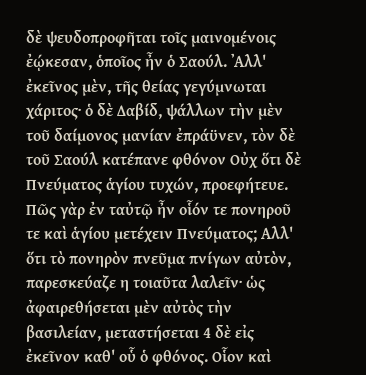δὲ ψευδοπροφῆται τοῖς μαινομένοις ἐῴκεσαν, ὁποῖος ἦν ὁ Σαούλ. ᾿Αλλ' ἐκεῖνος μὲν, τῆς θείας γεγύμνωται χάριτος· ὁ δὲ Δαβίδ, ψάλλων τὴν μὲν τοῦ δαίμονος μανίαν ἐπράϋνεν, τὸν δὲ τοῦ Σαούλ κατέπανε φθόνον Οὐχ ὅτι δὲ Πνεύματος ἁγίου τυχών, προεφήτευε. Πῶς γὰρ ἐν ταὐτῷ ἦν οἷόν τε πονηροῦ τε καὶ ἁγίου μετέχειν Πνεύματος; Αλλ' ὅτι τὸ πονηρὸν πνεῦμα πνίγων αὐτὸν, παρεσκεύαζε η τοιαῦτα λαλεῖν· ὡς ἀφαιρεθήσεται μὲν αὐτὸς τὴν βασιλείαν, μεταστήσεται 4 δὲ εἰς ἐκεῖνον καθ' οὗ ὁ φθόνος. Οἷον καὶ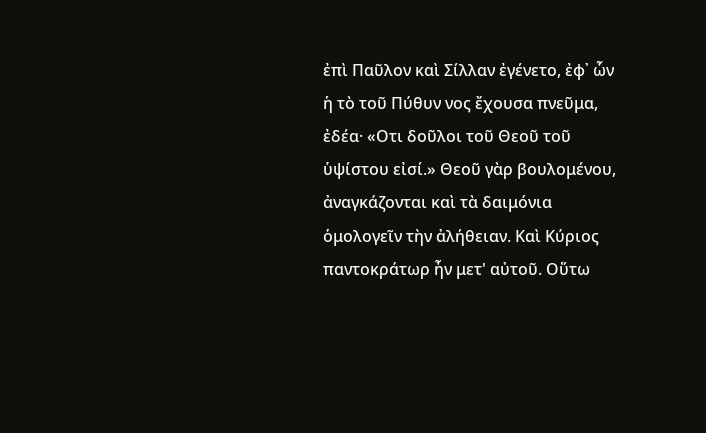ἐπὶ Παῦλον καὶ Σίλλαν ἐγένετο, ἐφ᾽ ὧν ἡ τὸ τοῦ Πύθυν νος ἔχουσα πνεῦμα, ἐδέα· «Οτι δοῦλοι τοῦ Θεοῦ τοῦ ὑψίστου εἰσί.» Θεοῦ γὰρ βουλομένου, ἀναγκάζονται καὶ τὰ δαιμόνια ὁμολογεῖν τὴν ἀλήθειαν. Καὶ Κύριος παντοκράτωρ ἦν μετ' αὐτοῦ. Οὕτω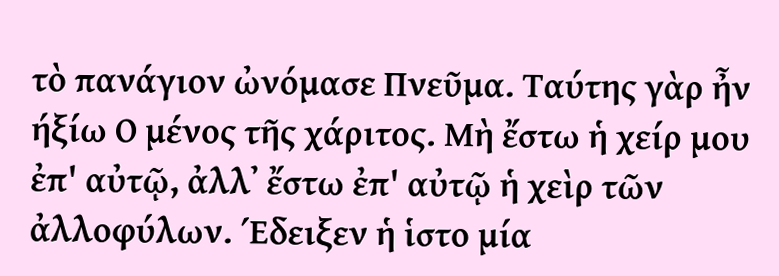τὸ πανάγιον ὠνόμασε Πνεῦμα. Ταύτης γὰρ ἦν ήξίω Ο μένος τῆς χάριτος. Μὴ ἔστω ἡ χείρ μου ἐπ' αὐτῷ, ἀλλ᾽ ἔστω ἐπ' αὐτῷ ἡ χεὶρ τῶν ἀλλοφύλων. Έδειξεν ἡ ἱστο μία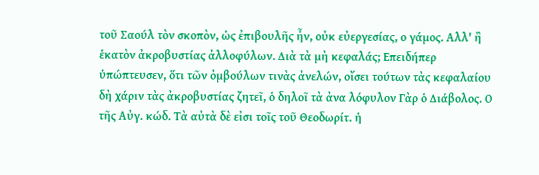τοῦ Σαούλ τὸν σκοπὸν, ὡς ἐπιβουλῆς ἦν, οὐκ εὐεργεσίας, ο γάμος. Αλλ' ἢ ἑκατὸν ἀκροβυστίας ἀλλοφύλων. Διὰ τὰ μὴ κεφαλάς; Επειδήπερ ὑπώπτευσεν, ὅτι τῶν ὀμβούλων τινὰς ἀνελών, οἴσει τούτων τὰς κεφαλαίου δὴ χάριν τὰς ἀκροβυστίας ζητεῖ, ὁ δηλοῖ τὰ ἀνα λόφυλον Γὰρ ὁ Διάβολος. Ο τῆς Αὐγ. κώδ. Τὰ αὐτὰ δὲ εἰσι τοῖς τοῦ Θεοδωρίτ. ἡ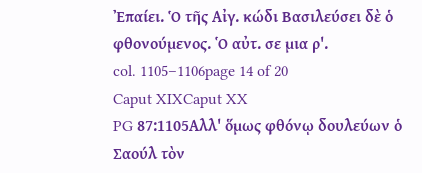Ἐπαίει. Ὁ τῆς Αἰγ. κώδι Βασιλεύσει δὲ ὁ φθονούμενος. ῾Ο αὐτ. σε μια ρ'.
col. 1105–1106page 14 of 20
Caput XIXCaput XX
PG 87:1105Αλλ' ὅμως φθόνῳ δουλεύων ὁ Σαούλ τὸν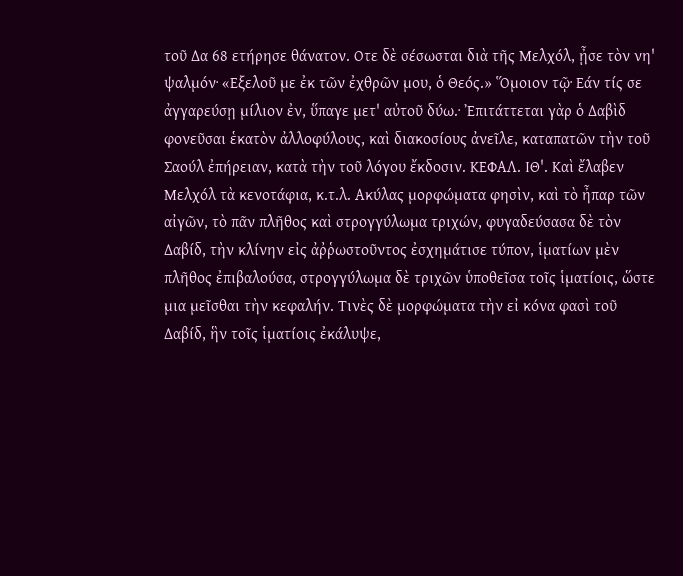τοῦ Δα 68 ετήρησε θάνατον. Οτε δὲ σέσωσται διὰ τῆς Μελχόλ, ᾖσε τὸν νη' ψαλμόν· «Εξελοῦ με ἐκ τῶν ἐχθρῶν μου, ὁ Θεός.» Ὅμοιον τῷ· Εάν τίς σε ἀγγαρεύσῃ μίλιον ἐν, ὕπαγε μετ' αὐτοῦ δύω.· Ἐπιτάττεται γὰρ ὁ Δαβὶδ φονεῦσαι ἑκατὸν ἀλλοφύλους, καὶ διακοσίους ἀνεῖλε, καταπατῶν τὴν τοῦ Σαούλ ἐπήρειαν, κατὰ τὴν τοῦ λόγου ἔκδοσιν. ΚΕΦΑΛ. ΙΘ'. Καὶ ἔλαβεν Μελχόλ τὰ κενοτάφια, κ.τ.λ. Ακύλας μορφώματα φησὶν, καὶ τὸ ἦπαρ τῶν αἰγῶν, τὸ πᾶν πλῆθος καὶ στρογγύλωμα τριχών, φυγαδεύσασα δὲ τὸν Δαβίδ, τὴν κλίνην εἰς ἀῤῥωστοῦντος ἐσχημάτισε τύπον, ἱματίων μὲν πλῆθος ἐπιβαλούσα, στρογγύλωμα δὲ τριχῶν ὑποθεῖσα τοῖς ἱματίοις, ὥστε μια μεῖσθαι τὴν κεφαλήν. Τινὲς δὲ μορφώματα τὴν εἰ κόνα φασὶ τοῦ Δαβίδ, ἣν τοῖς ἱματίοις ἐκάλυψε,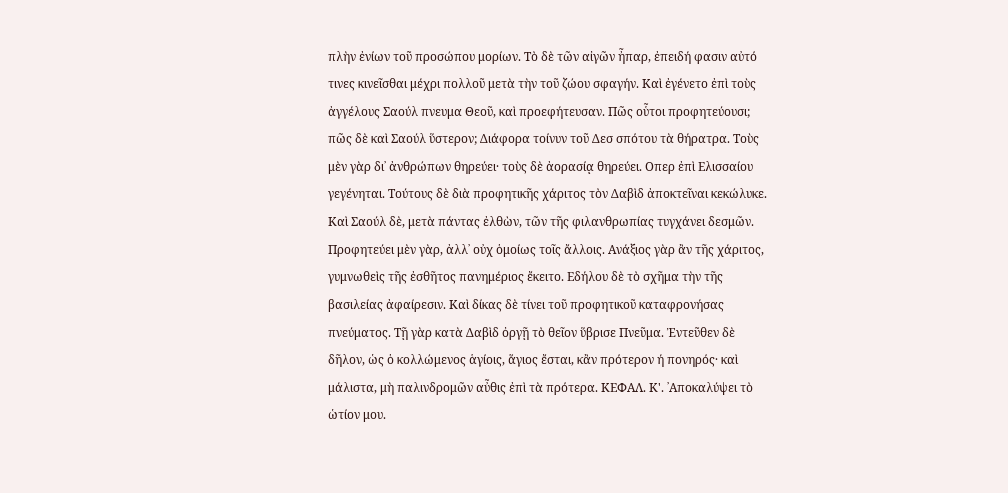πλὴν ἐνίων τοῦ προσώπου μορίων. Τὸ δὲ τῶν αἰγῶν ἦπαρ, ἐπειδή φασιν αὐτό τινες κινεῖσθαι μέχρι πολλοῦ μετὰ τὴν τοῦ ζώου σφαγήν. Καὶ ἐγένετο ἐπὶ τοὺς ἀγγέλους Σαούλ πνευμα Θεοῦ, καὶ προεφήτευσαν. Πῶς οὗτοι προφητεύουσι; πῶς δὲ καὶ Σαούλ ὕστερον; Διάφορα τοίνυν τοῦ Δεσ σπότου τὰ θήρατρα. Τοὺς μὲν γὰρ δι᾿ ἀνθρώπων θηρεύει· τοὺς δὲ ἀορασίᾳ θηρεύει. Οπερ ἐπὶ Ελισσαίου γεγένηται. Τούτους δὲ διὰ προφητικῆς χάριτος τὸν Δαβὶδ ἀποκτεῖναι κεκώλυκε. Καὶ Σαούλ δὲ, μετὰ πάντας ἐλθὼν, τῶν τῆς φιλανθρωπίας τυγχάνει δεσμῶν. Προφητεύει μὲν γὰρ, ἀλλ᾽ οὐχ ὁμοίως τοῖς ἄλλοις. Ανάξιος γὰρ ἂν τῆς χάριτος, γυμνωθεὶς τῆς ἐσθῆτος πανημέριος ἔκειτο. Εδήλου δὲ τὸ σχῆμα τὴν τῆς βασιλείας ἀφαίρεσιν. Καὶ δίκας δὲ τίνει τοῦ προφητικοῦ καταφρονήσας πνεύματος. Τῇ γὰρ κατὰ Δαβὶδ ὀργῇ τὸ θεῖον ὕβρισε Πνεῦμα. Ἐντεῦθεν δὲ δῆλον, ὡς ὁ κολλώμενος ἁγίοις, ἅγιος ἔσται, κἂν πρότερον ή πονηρός· καὶ μάλιστα, μὴ παλινδρομῶν αὖθις ἐπὶ τὰ πρότερα. ΚΕΦΑΛ. Κ'. ᾿Αποκαλύψει τὸ ὡτίον μου.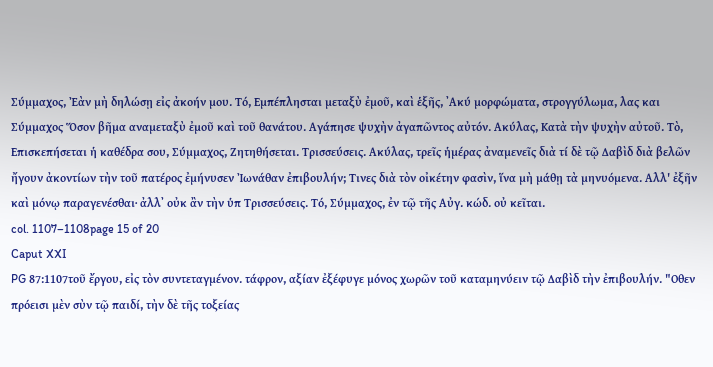Σύμμαχος, Ἐὰν μὴ δηλώσῃ εἰς ἀκοήν μου. Τό, Εμπέπλησται μεταξὺ ἐμοῦ, καὶ ἑξῆς, ᾿Ακύ μορφώματα, στρογγύλωμα, λας και Σύμμαχος Ὅσον βῆμα αναμεταξὺ ἐμοῦ καὶ τοῦ θανάτου. Αγάπησε ψυχὴν ἀγαπῶντος αὐτόν. Ακύλας, Κατὰ τὴν ψυχὴν αὐτοῦ. Τὸ, Επισκεπήσεται ἡ καθέδρα σου, Σύμμαχος, Ζητηθήσεται. Τρισσεύσεις. Ακύλας, τρεῖς ἡμέρας ἀναμενεῖς διὰ τί δὲ τῷ Δαβὶδ διὰ βελῶν ἤγουν ἀκοντίων τὴν τοῦ πατέρος ἐμήνυσεν Ἰωνάθαν ἐπιβουλήν; Τινες διὰ τὸν οἰκέτην φασὶν, ἵνα μὴ μάθῃ τὰ μηνυόμενα. Αλλ' ἐξῆν καὶ μόνῳ παραγενέσθαι· ἀλλ᾽ οὐκ ἂν τὴν ὑπ Τρισσεύσεις. Τό, Σύμμαχος, ἐν τῷ τῆς Αὐγ. κώδ. οὐ κεῖται.
col. 1107–1108page 15 of 20
Caput XXI
PG 87:1107τοῦ ἔργου, εἰς τὸν συντεταγμένον. τάφρον, αξίαν ἐξέφυγε μόνος χωρῶν τοῦ καταμηνύειν τῷ Δαβὶδ τὴν ἐπιβουλήν. "Οθεν πρόεισι μὲν σὺν τῷ παιδί, τὴν δὲ τῆς τοξείας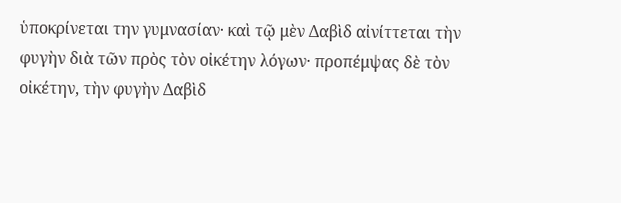ὑποκρίνεται την γυμνασίαν· καὶ τῷ μὲν Δαβὶδ αἰνίττεται τὴν φυγὴν διὰ τῶν πρὸς τὸν οἰκέτην λόγων· προπέμψας δὲ τὸν οἰκέτην, τὴν φυγὴν Δαβὶδ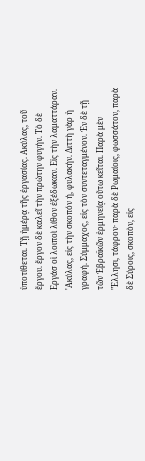ὑποτίθεται. Τῇ ἡμέρᾳ τῆς ἐργασίας. Ακύλας, τοῦ ἔργου. ἔργον δὲ καλεῖ τὴν πρώτην φυγήν. Τὸ δὲ Εργάσ οἱ λοιποὶ λίθον ἐξέδωκαν. Εἰς τὴν λαματτάραν. 'Ακύλας, εἰς τὴν σκοπόν ή, φυλακήν. Διττὴ γὰρ ἡ γραφή. Σύμμαχος, εἰς τὸν συντεταγμένον. Ἐν δὲ τῇ τῶν Ἑβραϊκῶν ἑρμηνείᾳ οὕτω κεῖται. Παρὰ μὲν "Ελλησι, τάφρον· παρὰ δὲ Ρωμαίοις, φωσσάτον, παρὰ δὲ Σύροις, σκοπὸν, εἰς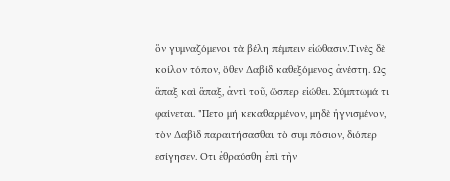ὃν γυμναζόμενοι τὰ βέλη πέμπειν εἰώθασιν.Τινὲς δὲ κοίλον τόπον, ὅθεν Δαβίδ καθεξόμενος ἀνέστη. Ως ἅπαξ καὶ ἅπαξ, ἀντὶ τοῦ, ὥσπερ εἰώθει. Σύμπτωμά τι φαίνεται. "Πετο μή κεκαθαρμένον, μηδὲ ἡγνισμένον, τὸν Δαβὶδ παραιτήσασθαι τὸ συμ πόσιον, διόπερ εσίγησεν. Οτι ἐθραύσθη ἐπὶ τὴν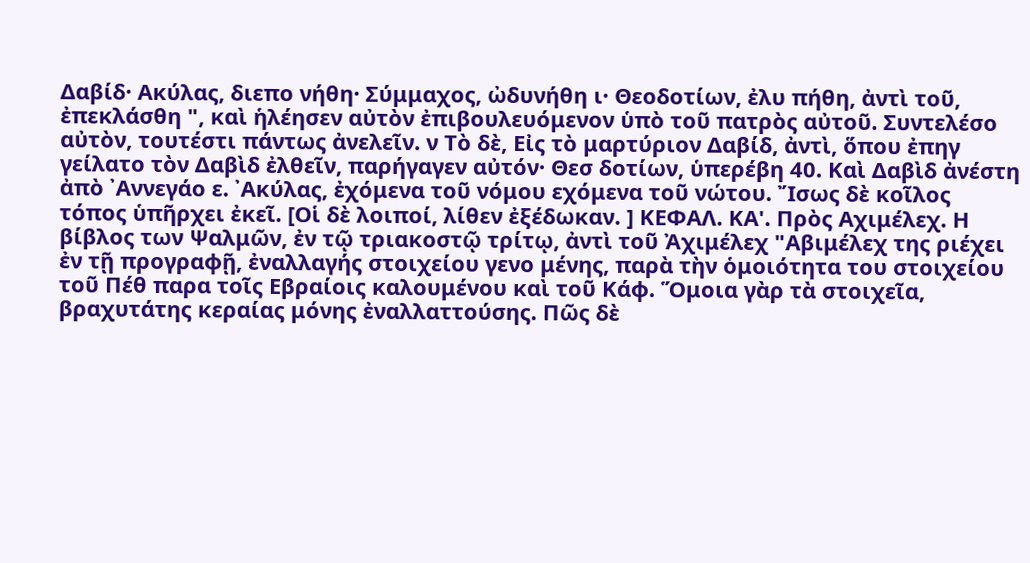Δαβίδ· Ακύλας, διεπο νήθη· Σύμμαχος, ὠδυνήθη ι· Θεοδοτίων, ἐλυ πήθη, ἀντὶ τοῦ, ἐπεκλάσθη ", καὶ ἡλέησεν αὐτὸν ἐπιβουλευόμενον ὑπὸ τοῦ πατρὸς αὐτοῦ. Συντελέσο αὐτὸν, τουτέστι πάντως ἀνελεῖν. ν Τὸ δὲ, Εἰς τὸ μαρτύριον Δαβίδ, ἀντὶ, ὅπου ἐπηγ γείλατο τὸν Δαβὶδ ἐλθεῖν, παρήγαγεν αὐτόν· Θεσ δοτίων, ὑπερέβη 40. Καὶ Δαβὶδ ἀνέστη ἀπὸ ᾿Αννεγάο ε. ᾿Ακύλας, ἐχόμενα τοῦ νόμου εχόμενα τοῦ νώτου. Ἴσως δὲ κοῖλος τόπος ὑπῆρχει ἐκεῖ. [Οἱ δὲ λοιποί, λίθεν ἐξέδωκαν. ] ΚΕΦΑΛ. ΚΑ'. Πρὸς Αχιμέλεχ. Η βίβλος των Ψαλμῶν, ἐν τῷ τριακοστῷ τρίτῳ, ἀντὶ τοῦ Ἀχιμέλεχ "Αβιμέλεχ της ριέχει ἐν τῇ προγραφῇ, ἐναλλαγής στοιχείου γενο μένης, παρὰ τὴν ὁμοιότητα του στοιχείου τοῦ Πέθ παρα τοῖς Εβραίοις καλουμένου καὶ τοῦ Κάφ. Ὅμοια γὰρ τὰ στοιχεῖα, βραχυτάτης κεραίας μόνης ἐναλλαττούσης. Πῶς δὲ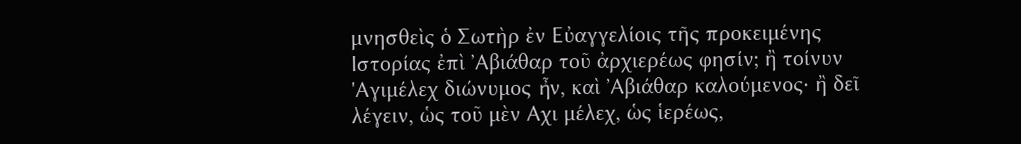μνησθεὶς ὁ Σωτὴρ ἐν Εὐαγγελίοις τῆς προκειμένης Ιστορίας ἐπὶ ᾿Αβιάθαρ τοῦ ἀρχιερέως φησίν; ἢ τοίνυν 'Αγιμέλεχ διώνυμος ἦν, καὶ ᾿Αβιάθαρ καλούμενος· ἢ δεῖ λέγειν, ὡς τοῦ μὲν Αχι μέλεχ, ὡς ἱερέως,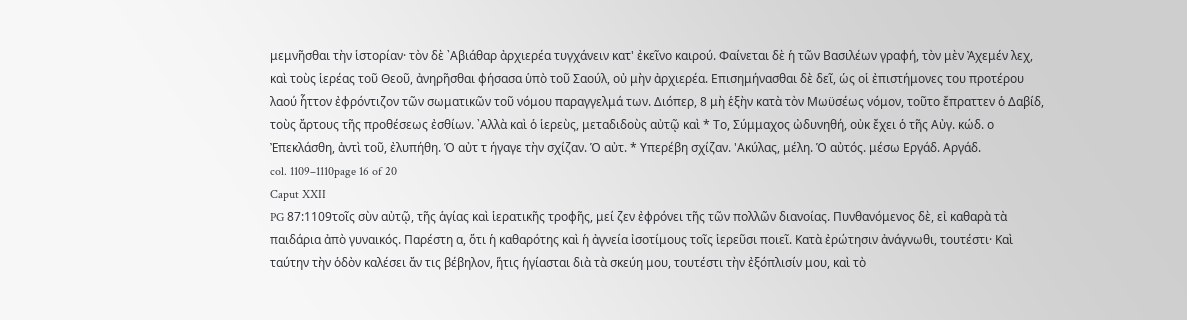μεμνῆσθαι τὴν ἱστορίαν· τὸν δὲ ᾿Αβιάθαρ ἀρχιερέα τυγχάνειν κατ' ἐκεῖνο καιρού. Φαίνεται δὲ ἡ τῶν Βασιλέων γραφή, τὸν μὲν Ἀχεμέν λεχ, καὶ τοὺς ἱερέας τοῦ Θεοῦ, ἀνηρῆσθαι φήσασα ὑπὸ τοῦ Σαούλ, οὐ μὴν ἀρχιερέα. Επισημήνασθαι δὲ δεῖ, ὡς οἱ ἐπιστήμονες του προτέρου λαού ἧττον ἐφρόντιζον τῶν σωματικῶν τοῦ νόμου παραγγελμά των. Διόπερ, 8 μὴ ἑξὴν κατὰ τὸν Μωϋσέως νόμον, τοῦτο ἔπραττεν ὁ Δαβίδ, τοὺς ἄρτους τῆς προθέσεως ἐσθίων. ᾿Αλλὰ καὶ ὁ ἱερεὺς, μεταδιδοὺς αὐτῷ καὶ * Το, Σύμμαχος ὠδυνηθή, οὐκ ἔχει ὁ τῆς Αὐγ. κώδ. ο Ἐπεκλάσθη, ἀντὶ τοῦ, ἐλυπήθη. Ὁ αὐτ τ ήγαγε τὴν σχίζαν. Ὁ αὐτ. * Υπερέβη σχίζαν. 'Ακύλας, μέλη. Ὁ αὐτός. μέσω Εργάδ. Αργάδ.
col. 1109–1110page 16 of 20
Caput XXII
PG 87:1109τοῖς σὺν αὐτῷ, τῆς ἁγίας καὶ ἱερατικῆς τροφῆς, μεί ζεν ἐφρόνει τῆς τῶν πολλῶν διανοίας. Πυνθανόμενος δὲ, εἰ καθαρὰ τὰ παιδάρια ἀπὸ γυναικός. Παρέστη α, ὅτι ἡ καθαρότης καὶ ἡ ἀγνεία ἰσοτίμους τοῖς ἱερεῦσι ποιεῖ. Κατὰ ἐρώτησιν ἀνάγνωθι, τουτέστι· Καὶ ταύτην τὴν ὁδὸν καλέσει ἄν τις βέβηλον, ἥτις ἡγίασται διὰ τὰ σκεύη μου, τουτέστι τὴν ἐξόπλισίν μου, καὶ τὸ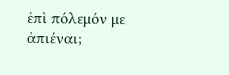ἐπὶ πόλεμόν με ἀπιέναι;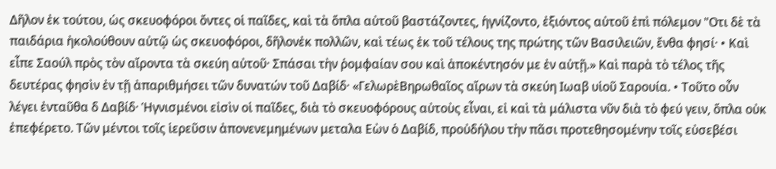Δῆλον ἐκ τούτου, ὡς σκευοφόροι ὄντες οἱ παῖδες, καὶ τὰ ὅπλα αὐτοῦ βαστάζοντες, ἡγνίζοντο, ἐξιόντος αὐτοῦ ἐπὶ πόλεμον "Οτι δὲ τὰ παιδάρια ἠκολούθουν αὐτῷ ὡς σκευοφόροι, δῆλονἐκ πολλῶν, καὶ τέως ἐκ τοῦ τέλους της πρώτης τῶν Βασιλειῶν, ἔνθα φησί· • Καὶ εἶπε Σαούλ πρὸς τὸν αἴροντα τὰ σκεύη αὐτοῦ· Σπάσαι τὴν ῥομφαίαν σου καὶ ἀποκέντησόν με ἐν αὐτῇ.» Καὶ παρὰ τὸ τέλος τῆς δευτέρας φησὶν ἐν τῇ ἀπαριθμήσει τῶν δυνατών τοῦ Δαβίδ· «ΓελωρὲΒηρωθαῖος αἴρων τὰ σκεύη Ιωαβ υἱοῦ Σαρουία. • Τοῦτο οὖν λέγει ἐνταῦθα δ Δαβίδ· Ἡγνισμένοι εἰσὶν οἱ παῖδες, διὰ τὸ σκευοφόρους αὐτοὺς εἶναι, εἰ καὶ τὰ μάλιστα νῦν διὰ τὸ φεύ γειν, ὅπλα οὐκ ἐπεφέρετο. Τῶν μέντοι τοῖς ἱερεῦσιν ἀπονενεμημένων μεταλα Εὼν ὁ Δαβίδ, προὐδήλου τὴν πᾶσι προτεθησομένην τοῖς εὐσεβέσι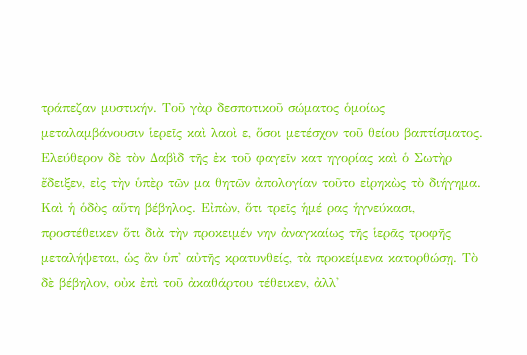τράπεζαν μυστικήν. Τοῦ γὰρ δεσποτικοῦ σώματος ὁμοίως μεταλαμβάνουσιν ἱερεῖς καὶ λαοὶ ε, ὅσοι μετέσχον τοῦ θείου βαπτίσματος. Ελεύθερον δὲ τὸν Δαβὶδ τῆς ἐκ τοῦ φαγεῖν κατ ηγορίας καὶ ὁ Σωτὴρ ἔδειξεν, εἰς τὴν ὑπὲρ τῶν μα θητῶν ἀπολογίαν τοῦτο εἰρηκὼς τὸ διήγημα. Καὶ ἡ ὁδὸς αὕτη βέβηλος. Εἰπὼν, ὅτι τρεῖς ἡμέ ρας ἡγνεύκασι, προστέθεικεν ὅτι διὰ τὴν προκειμέν νην ἀναγκαίως τῆς ἱερᾶς τροφῆς μεταλήψεται, ὡς ἂν ὑπ' αὐτῆς κρατυνθείς, τὰ προκείμενα κατορθώσῃ. Τὸ δὲ βέβηλον, οὐκ ἐπὶ τοῦ ἀκαθάρτου τέθεικεν, ἀλλ'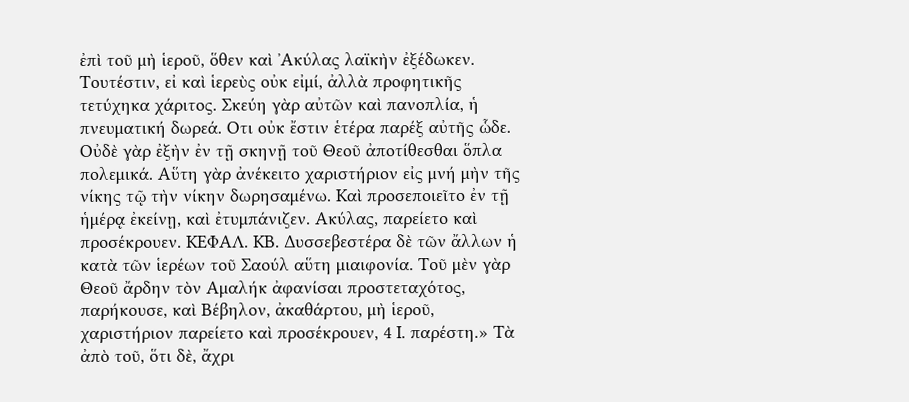ἐπὶ τοῦ μὴ ἱεροῦ, ὅθεν καὶ ᾿Ακύλας λαϊκὴν ἐξέδωκεν. Τουτέστιν, εἰ καὶ ἱερεὺς οὐκ εἰμί, ἀλλὰ προφητικῆς τετύχηκα χάριτος. Σκεύη γὰρ αὐτῶν καὶ πανοπλία, ἡ πνευματική δωρεά. Οτι οὐκ ἔστιν ἑτέρα παρέξ αὐτῆς ὧδε. Οὐδὲ γὰρ ἐξὴν ἐν τῇ σκηνῇ τοῦ Θεοῦ ἀποτίθεσθαι ὅπλα πολεμικά. Αὕτη γὰρ ἀνέκειτο χαριστήριον εἰς μνή μὴν τῆς νίκης τῷ τὴν νίκην δωρησαμένω. Καὶ προσεποιεῖτο ἐν τῇ ἡμέρᾳ ἐκείνῃ, καὶ ἐτυμπάνιζεν. Ακύλας, παρείετο καὶ προσέκρουεν. ΚΕΦΑΛ. ΚΒ. Δυσσεβεστέρα δὲ τῶν ἄλλων ἡ κατὰ τῶν ἱερέων τοῦ Σαούλ αὕτη μιαιφονία. Τοῦ μὲν γὰρ Θεοῦ ἄρδην τὸν Αμαλήκ ἀφανίσαι προστεταχότος, παρήκουσε, καὶ Βέβηλον, ἀκαθάρτου, μὴ ἱεροῦ, χαριστήριον παρείετο καὶ προσέκρουεν, 4 Ι. παρέστη.» Τὰ ἀπὸ τοῦ, ὅτι δὲ, ἄχρι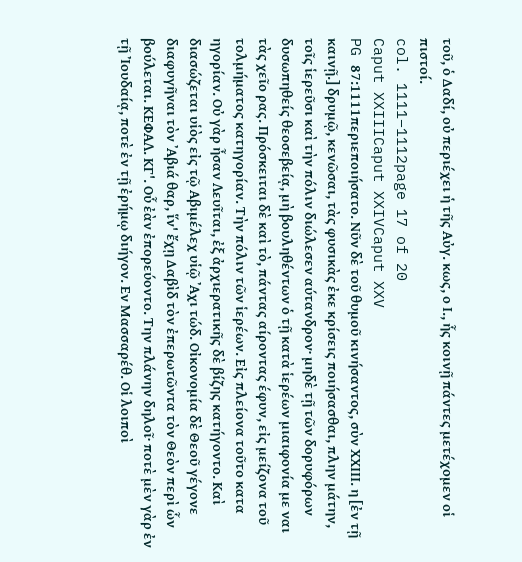τοῦ, ὁ Δαδί, οὐ περιέχει ἡ τῆς Αὐγ. κως, ο Ι., ἧς κοινῇ πάντες μετέχομεν οἱ πιστοί.
col. 1111–1112page 17 of 20
Caput XXIIICaput XXIVCaput XXV
PG 87:1111περιεποιήσατο. Νῦν δὲ τοῦ θυμοῦ κινήσαντος, σὺν ΧΧΙΙΙ. η [ἐν τῇ καινῇ.] δρυμῷ, κενῶσαι, τὰς φυσικὰς ἐκε κρίσεις ποιήσασθαι, πλην μάτην, τοῖς ἱερεῦσι καὶ τὴν πόλιν διώλεσεν αύτανδρον· μηδὲ τῇ τῶν δορυφόρων δυσωπηθείς θεοσεβείᾳ, μὴ βουληθέντων ὁ τῇ κατὰ ἱερέων μιαιφονία με ναι τὰς χεῖο ρας. Πρόσκειται δὲ καὶ τὸ, πάντας αίροντας έφυν, εἰς μείζονα τοῦ τολμήματος κατηγορίαν. Τὴν πόλιν τῶν ἱερέων. Εἰς πλείονα τοῦτο κατα ηγορίαν. Οὐ γὰρ ἦσαν Λευῖται, ἐξ ἀρχιερατικῆς δὲ βίζης κατήγοντο. Καὶ διασώζεται υἱὸς εἰς τῷ Αβιμέλεχ υἱῷ ᾿Αχι τώδ. Οἰκονομία δὲ Θεοῦ γέγονε διαφυγῆναι τὸν ᾿Αβιά θαρ, ἵν' ἔχῃ Δαβὶδ τὸν ἐπερωτῶντα τὸν Θεὸν περὶ ὧν βούλεται. ΚΕΦΑΛ. ΚΓ'. Οὗ ἐὰν ἐπορεύοντο. Την πλάνην δηλοῖ· ποτὲ μὲν γὰρ ἐν τῇ Ἰουδαίᾳ, ποτὲ ἐν τῇ ἐρήμῳ διήγον. Εν Μασσαρέθ. Οἱ λοιποὶ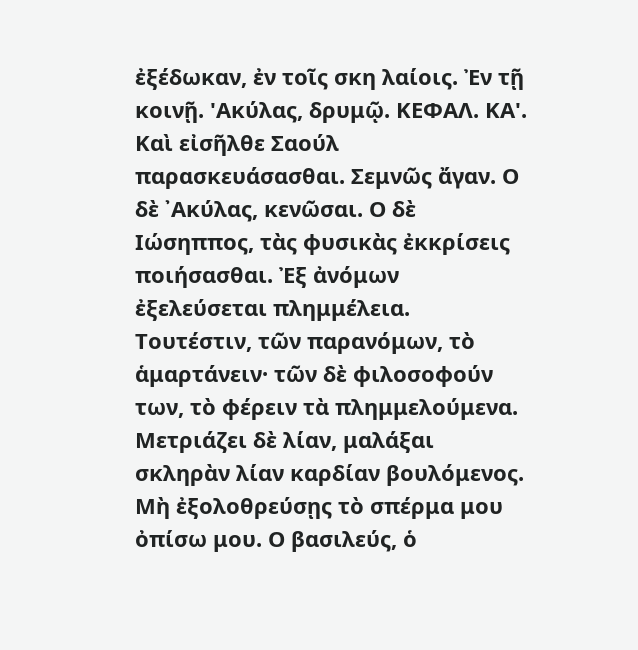ἐξέδωκαν, ἐν τοῖς σκη λαίοις. Ἐν τῇ κοινῇ. 'Ακύλας, δρυμῷ. ΚΕΦΑΛ. ΚΑ'. Καὶ εἰσῆλθε Σαούλ παρασκευάσασθαι. Σεμνῶς ἄγαν. Ο δὲ ᾿Ακύλας, κενῶσαι. Ο δὲ Ιώσηππος, τὰς φυσικὰς ἐκκρίσεις ποιήσασθαι. Ἐξ ἀνόμων ἐξελεύσεται πλημμέλεια. Τουτέστιν, τῶν παρανόμων, τὸ ἁμαρτάνειν· τῶν δὲ φιλοσοφούν των, τὸ φέρειν τὰ πλημμελούμενα. Μετριάζει δὲ λίαν, μαλάξαι σκληρὰν λίαν καρδίαν βουλόμενος. Μὴ ἐξολοθρεύσῃς τὸ σπέρμα μου ὀπίσω μου. Ο βασιλεύς, ὁ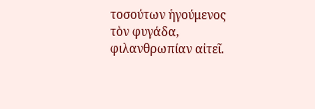τοσούτων ἡγούμενος τὸν φυγάδα, φιλανθρωπίαν αἰτεῖ.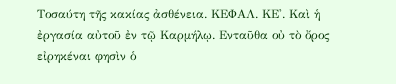Τοσαύτη τῆς κακίας ἀσθένεια. ΚΕΦΑΛ. ΚΕ'. Καὶ ἡ ἐργασία αὐτοῦ ἐν τῷ Καρμήλῳ. Ενταῦθα οὐ τὸ ὄρος εἰρηκέναι φησὶν ὁ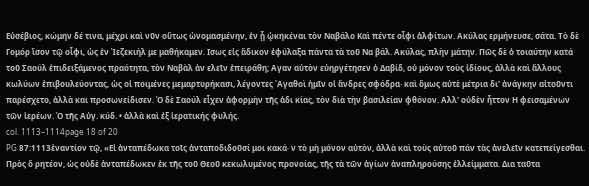Εὐσέβιος, κώμην δέ τινα, μέχρι καὶ νῦν οὕτως ὠνομασμένην, ἐν ᾗ ᾠκηκέναι τὸν Ναβάλο Καὶ πέντε οἶφι ἀλφίτων. Ακύλας ερμήνευσε, σάτα. Τὸ δὲ Γομόρ ἴσον τῷ οἶφι, ὡς ἐν Ἰεζεκιήλ με μαθήκαμεν. Ισως εἰς ἄδικον ἐφύλαξα πάντα τὰ τοῦ Να βάλ. Ακύλας, πλὴν μάτην. Πῶς δὲ ὁ τοιαύτην κατά τοῦ Σαούλ ἐπιδειξάμενος πραότητα, τὸν Ναβὰλ ἀν ελεῖν ἐπειράθη; Αγαν αὐτὸν εὐηργέτησεν ὁ Δαβίδ, οὐ μόνον τοὺς ἰδίους, ἀλλὰ καὶ ἄλλους κωλύων ἐπιβουλεύοντας, ὡς οἱ ποιμένες μεμαρτυρήκασι, λέγοντες ᾿Αγαθοὶ ἡμῖν οἱ ἄνδρες σφόδρα· καὶ ὅμως αὐτὲ μέτρια δι' ἀνάγκην αἰτοῦντι παρέσχετο, ἀλλὰ και προσωνείδισεν. Ὁ δὲ Σαούλ εἶχεν ἀφορμὴν τῆς ἀδι κίας, τὸν διὰ τὴν βασιλείαν φθόνον. Αλλ' οὐδὲν ἧττον Η φεισαμένων τῶν ἱερέων. Ὁ τῆς Αὐγ. κύδ. • ἀλλὰ καὶ ἐξ ἱερατικής φυλής.
col. 1113–1114page 18 of 20
PG 87:1113ἐναντίον τῷ, «Εἰ ἀνταπέδωκα τοῖς ἀνταποδιδοῦσί μοι κακά· ν τὸ μὴ μόνον αὐτὸν, ἀλλὰ καὶ τοὺς αὐτοῦ πάν τὰς ἀνελεῖν κατεπείγεσθαι. Πρὸς ὅ ρητέον, ὡς οὐδὲ ἀνταπέδωκεν ἐκ τῆς τοῦ Θεοῦ κεκωλυμένος προνοίας, τῆς τὰ τῶν ἁγίων ἀναπληρούσης ἐλλείμματα. Δια ταῦτα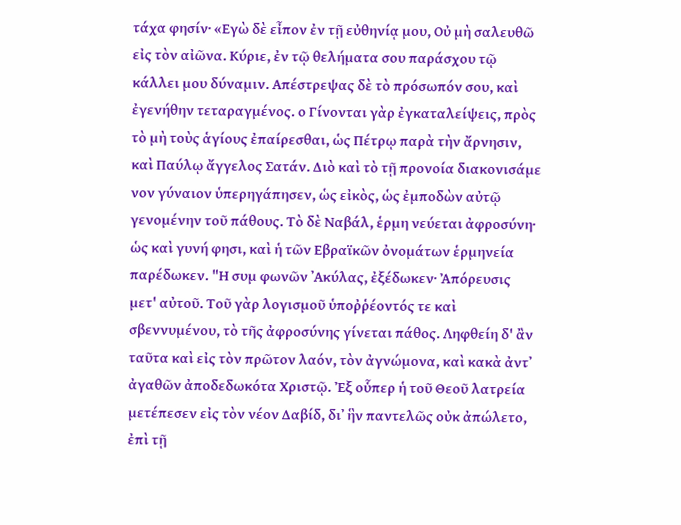τάχα φησίν· «Εγὼ δὲ εἶπον ἐν τῇ εὐθηνίᾳ μου, Οὐ μὴ σαλευθῶ εἰς τὸν αἰῶνα. Κύριε, ἐν τῷ θελήματα σου παράσχου τῷ κάλλει μου δύναμιν. Απέστρεψας δὲ τὸ πρόσωπόν σου, καὶ ἐγενήθην τεταραγμένος. ο Γίνονται γὰρ ἐγκαταλείψεις, πρὸς τὸ μὴ τοὺς ἁγίους ἐπαίρεσθαι, ὡς Πέτρῳ παρὰ τὴν ἄρνησιν, καὶ Παύλῳ ἄγγελος Σατάν. Διὸ καὶ τὸ τῇ προνοία διακονισάμε νον γύναιον ὑπερηγάπησεν, ὡς εἰκὸς, ὡς ἐμποδὼν αὐτῷ γενομένην τοῦ πάθους. Τὸ δὲ Ναβάλ, ἑρμη νεύεται ἀφροσύνη· ὡς καὶ γυνή φησι, καὶ ἡ τῶν Εβραϊκῶν ὀνομάτων ἑρμηνεία παρέδωκεν. "Η συμ φωνῶν ᾿Ακύλας, ἐξέδωκεν· Ἀπόρευσις μετ' αὐτοῦ. Τοῦ γὰρ λογισμοῦ ὑποῤῥέοντός τε καὶ σβεννυμένου, τὸ τῆς ἀφροσύνης γίνεται πάθος. Ληφθείη δ' ἂν ταῦτα καὶ εἰς τὸν πρῶτον λαόν, τὸν ἀγνώμονα, καὶ κακὰ ἀντ᾿ ἀγαθῶν ἀποδεδωκότα Χριστῷ. Ἐξ οὗπερ ἡ τοῦ Θεοῦ λατρεία μετέπεσεν εἰς τὸν νέον Δαβίδ, δι᾿ ἣν παντελῶς οὐκ ἀπώλετο, ἐπὶ τῇ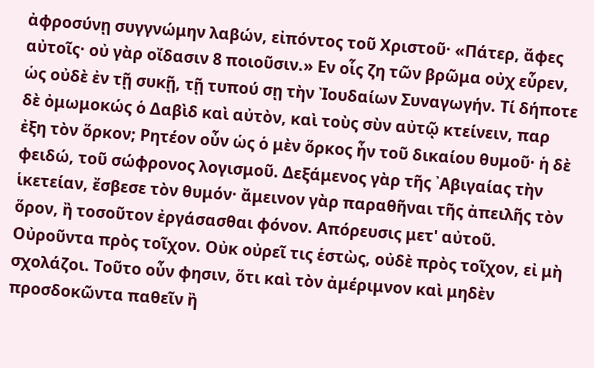ἀφροσύνῃ συγγνώμην λαβών, εἰπόντος τοῦ Χριστοῦ· «Πάτερ, ἄφες αὐτοῖς· οὐ γὰρ οἴδασιν 8 ποιοῦσιν.» Εν οἷς ζη τῶν βρῶμα οὐχ εὗρεν, ὡς οὐδὲ ἐν τῇ συκῇ, τῇ τυπού σῃ τὴν Ἰουδαίων Συναγωγήν. Τί δήποτε δὲ ὀμωμοκώς ὁ Δαβὶδ καὶ αὐτὸν, καὶ τοὺς σὺν αὐτῷ κτείνειν, παρ ἐξη τὸν ὅρκον; Ρητέον οὖν ὡς ὁ μὲν ὅρκος ἦν τοῦ δικαίου θυμοῦ· ἡ δὲ φειδώ, τοῦ σώφρονος λογισμοῦ. Δεξάμενος γὰρ τῆς ᾿Αβιγαίας τὴν ἱκετείαν, ἔσβεσε τὸν θυμόν· ἄμεινον γὰρ παραθῆναι τῆς ἀπειλῆς τὸν ὅρον, ἢ τοσοῦτον ἐργάσασθαι φόνον. Απόρευσις μετ' αὐτοῦ. Οὐροῦντα πρὸς τοῖχον. Οὐκ οὐρεῖ τις ἑστὼς, οὐδὲ πρὸς τοῖχον, εἰ μὴ σχολάζοι. Τοῦτο οὖν φησιν, ὅτι καὶ τὸν ἀμέριμνον καὶ μηδὲν προσδοκῶντα παθεῖν ἢ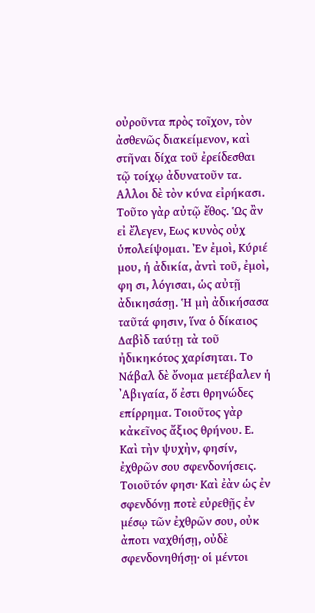οὐροῦντα πρὸς τοῖχον, τὸν ἀσθενῶς διακείμενον, καὶ στῆναι δίχα τοῦ ἐρείδεσθαι τῷ τοίχῳ ἀδυνατοῦν τα. Αλλοι δὲ τὸν κύνα εἰρήκασι. Τοῦτο γὰρ αὐτῷ ἔθος. Ὡς ἂν εἰ ἔλεγεν, Εως κυνὸς οὐχ ὑπολείψομαι. Ἐν ἐμοὶ, Κύριέ μου, ἡ ἀδικία, ἀντὶ τοῦ, ἐμοὶ, φη σι, λόγισαι, ὡς αὐτῇ ἀδικησάσῃ. Ἡ μὴ ἀδικήσασα ταῦτά φησιν, ἵνα ὁ δίκαιος Δαβὶδ ταύτῃ τὰ τοῦ ἠδικηκότος χαρίσηται. Το Νάβαλ δὲ ὄνομα μετέβαλεν ἡ ᾿Αβιγαία, ὅ ἐστι θρηνώδες επίρρημα. Τοιοῦτος γὰρ κἀκεῖνος ἄξιος θρήνου. Ε. Καὶ τὴν ψυχὴν, φησίν, ἐχθρῶν σου σφενδονήσεις. Τοιοῦτόν φησι· Καὶ ἐὰν ὡς ἐν σφενδόνῃ ποτὲ εὐρεθῇς ἐν μέσῳ τῶν ἐχθρῶν σου, οὐκ ἀποτι ναχθήσῃ, οὐδὲ σφενδονηθήσῃ· οἱ μέντοι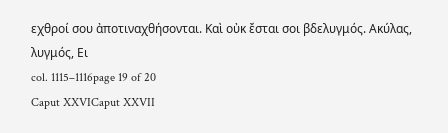εχθροί σου ἀποτιναχθήσονται. Καὶ οὐκ ἔσται σοι βδελυγμός. Ακύλας, λυγμός, Ει
col. 1115–1116page 19 of 20
Caput XXVICaput XXVII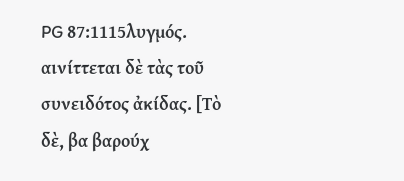PG 87:1115λυγμός. αινίττεται δὲ τὰς τοῦ συνειδότος ἀκίδας. [Τὸ δὲ, βα βαρούχ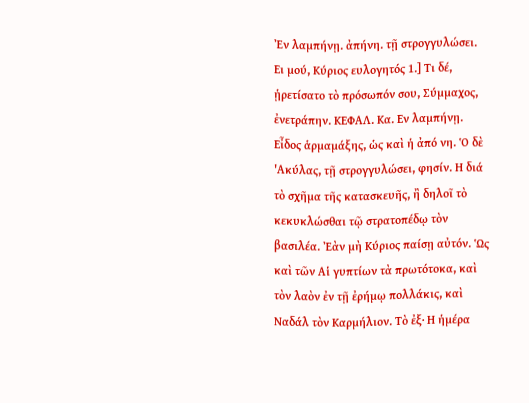Ἐν λαμπήνῃ. ἀπήνη. τῇ στρογγυλώσει. Ει μού, Κύριος ευλογητός 1.] Τι δέ, ᾑρετίσατο τὸ πρόσωπόν σου, Σύμμαχος, ἐνετράπην. ΚΕΦΑΛ. Κα. Εν λαμπήνῃ. Εἶδος ἁρμαμάξης, ὡς καὶ ἡ ἀπό νη. Ὁ δὲ 'Ακύλας, τῇ στρογγυλώσει, φησίν. Η διά τὸ σχῆμα τῆς κατασκευῆς, ἢ δηλοῖ τὸ κεκυκλώσθαι τῷ στρατοπέδῳ τὸν βασιλέα. Ἐὰν μὴ Κύριος παίσῃ αὐτόν. Ὡς καὶ τῶν Αἱ γυπτίων τὰ πρωτότοκα, καὶ τὸν λαὸν ἐν τῇ ἐρήμῳ πολλάκις, καὶ Ναδάλ τὸν Καρμήλιον. Τὸ ἐξ· Η ἡμέρα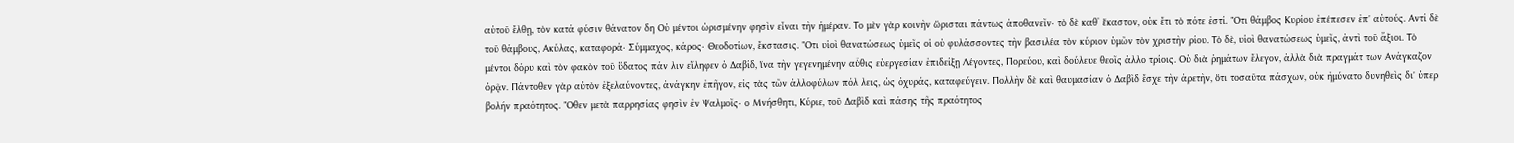αὐτοῦ ἔλθῃ, τὸν κατά φύσιν θάνατον δη Οὐ μέντοι ὡρισμένην φησὶν εἶναι τὴν ἡμέραν. Το μὲν γὰρ κοινὴν ὥρισται πάντως ἀποθανεῖν· τὸ δὲ καθ᾿ ἕκαστον, οὐκ ἔτι τὸ πότε ἐστί. "Οτι θάμβος Κυρίου ἐπέπεσεν ἐπ' αὐτούς. Αντί δὲ τοῦ θάμβους, Ακύλας, καταφορά· Σύμμαχος, κάρος· Θεοδοτίων, ἔκστασις. "Οτι υἱοὶ θανατώσεως ὑμεῖς οἱ οὐ φυλάσσοντες τὴν βασιλέα τὸν κύριον ὑμῶν τὸν χριστὴν ρίου. Τὸ δὲ, υἱοὶ θανατώσεως ὑμεῖς, ἀντὶ τοῦ ἄξιοι. Τὸ μέντοι δόρυ καὶ τὸν φακὸν τοῦ ὕδατος πάν λιν εἴληφεν ὁ Δαβίδ, ἵνα τὴν γεγενημένην αὖθις εὐεργεσίαν ἐπιδείξῃ Λέγοντες, Πορεύου, καὶ δούλευε θεοῖς ἀλλο τρίοις. Οὐ διὰ ῥημάτων ἔλεγον, ἀλλὰ διὰ πραγμάτ των Ανάγκαζον ὁρᾷν. Πάντοθεν γὰρ αὐτὸν ἐξελαύνοντες, ἀνάγκην ἐπῆγον, εἰς τὰς τῶν ἀλλοφύλων πόλ λεις, ὡς ὀχυράς, καταφεύγειν. Πολλὴν δὲ καὶ θαυμασίαν ὁ Δαβὶδ ἔσχε τὴν ἀρετὴν, ὅτι τοσαῦτα πάσχων, οὐκ ἠμύνατο δυνηθεὶς δι' ὑπερ βολήν πραότητος. "Οθεν μετὰ παρρησίας φησὶν ἐν Ψαλμοῖς· ο Μνήσθητι, Κύριε, τοῦ Δαβὶδ καὶ πάσης τῆς πραότητος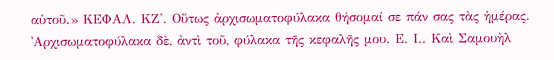αὐτοῦ.» ΚΕΦΑΛ. ΚΖ'. Οὕτως ἀρχισωματοφύλακα θήσομαί σε πάν σας τὰς ἡμέρας. ᾿Αρχισωματοφύλακα δὲ, ἀντὶ τοῦ, φύλακα τῆς κεφαλῆς μου. Ε. Ι.. Καὶ Σαμουὴλ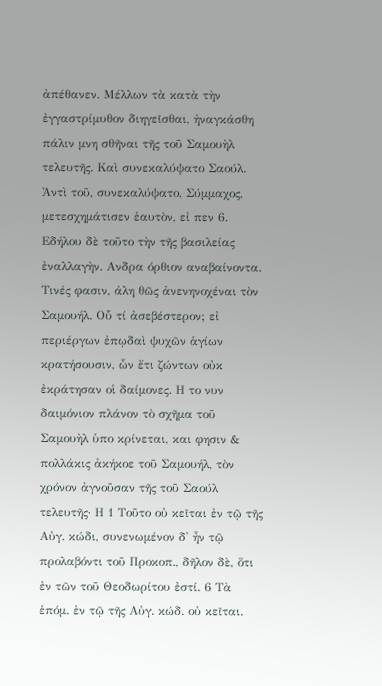ἀπέθανεν. Μέλλων τὰ κατὰ τὴν ἐγγαστρίμυθον διηγεῖσθαι, ἠναγκάσθη πάλιν μνη σθῆναι τῆς τοῦ Σαμουὴλ τελευτῆς. Καὶ συνεκαλύψατο Σαούλ. Ἀντὶ τοῦ, συνεκαλύψατο, Σύμμαχος, μετεσχημάτισεν ἑαυτὸν, εἰ πεν 6. Εδήλου δὲ τοῦτο τὴν τῆς βασιλείας ἐναλλαγὴν. Ανδρα όρθιον αναβαίνοντα. Τινές φασιν, άλη θῶς ἀνενηνοχέναι τὸν Σαμουήλ. Οὗ τί ἀσεβέστερον; εἰ περιέργων ἐπῳδαὶ ψυχῶν ἁγίων κρατήσουσιν, ὧν ἔτι ζώντων οὐκ ἐκράτησαν οἱ δαίμονες. Η το νυν δαιμόνιον πλάνον τὸ σχῆμα τοῦ Σαμουὴλ ὑπο κρίνεται, και φησιν & πολλάκις ἀκήκοε τοῦ Σαμουήλ, τὸν χρόνον ἀγνοῦσαν τῆς τοῦ Σαούλ τελευτῆς· Η 1 Τοῦτο οὐ κεῖται ἐν τῷ τῆς Αὐγ. κώδι, συνενωμένον δ' ἦν τῷ προλαβόντι τοῦ Προκοπ., δῆλον δὲ, ὅτι ἐν τῶν τοῦ Θεοδωρίτου ἐστί. 6 Τὰ ἑπόμ. ἐν τῷ τῆς Αὐγ. κώδ. οὐ κεῖται.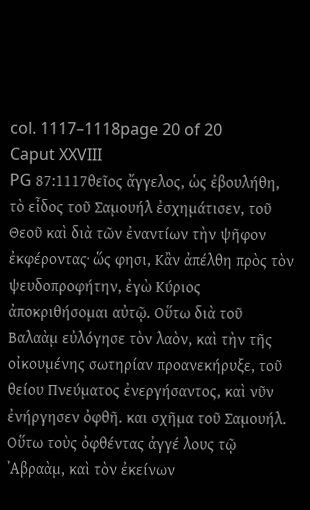col. 1117–1118page 20 of 20
Caput XXVIII
PG 87:1117θεῖος ἄγγελος, ὡς ἐβουλήθη, τὸ εἶδος τοῦ Σαμουήλ ἐσχημάτισεν, τοῦ Θεοῦ καὶ διὰ τῶν ἐναντίων τὴν ψῆφον ἐκφέροντας· ὥς φησι, Κἂν ἀπέλθη πρὸς τὸν ψευδοπροφήτην, ἐγὼ Κύριος ἀποκριθήσομαι αὐτῷ. Οὕτω διὰ τοῦ Βαλαὰμ εὐλόγησε τὸν λαὸν, καὶ τὴν τῆς οἰκουμένης σωτηρίαν προανεκήρυξε, τοῦ θείου Πνεύματος ἐνεργήσαντος, καὶ νῦν ἐνήργησεν ὀφθῆ. και σχῆμα τοῦ Σαμουήλ. Οὕτω τοὺς ὀφθέντας ἀγγέ λους τῷ ᾽Αβραὰμ, καὶ τὸν ἐκείνων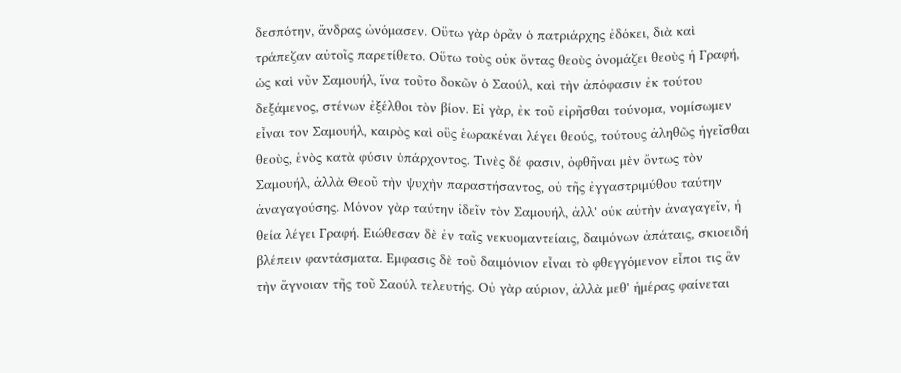δεσπότην, ἄνδρας ὠνόμασεν. Οὕτω γὰρ ὁρᾶν ὁ πατριάρχης ἐδόκει, διὰ καὶ τράπεζαν αὐτοῖς παρετίθετο. Οὕτω τοὺς οὐκ ὄντας θεοὺς ὀνομάζει θεοὺς ἡ Γραφή, ὡς καὶ νῦν Σαμουήλ, ἵνα τοῦτο δοκῶν ὁ Σαούλ, καὶ τὴν ἀπόφασιν ἐκ τούτου δεξάμενος, στένων ἐξέλθοι τὸν βίον. Εἰ γὰρ, ἐκ τοῦ εἰρῆσθαι τούνομα, νομίσωμεν εἶναι τον Σαμουήλ, καιρὸς καὶ οὓς ἑωρακέναι λέγει θεούς, τούτους ἀληθῶς ἡγεῖσθαι θεοὺς, ἑνὸς κατὰ φύσιν ὑπάρχοντος. Τινὲς δέ φασιν, ὀφθῆναι μὲν ὄντως τὸν Σαμουήλ, ἀλλὰ Θεοῦ τὴν ψυχὴν παραστήσαντος, οὐ τῆς ἐγγαστριμύθου ταύτην ἀναγαγούσης. Μόνον γὰρ ταύτην ἰδεῖν τὸν Σαμουήλ, ἀλλ' οὐκ αὐτὴν ἀναγαγεῖν, ἡ θεία λέγει Γραφή. Ειώθεσαν δὲ ἐν ταῖς νεκυομαντείαις, δαιμόνων ἀπάταις, σκιοειδή βλέπειν φαντάσματα. Εμφασις δὲ τοῦ δαιμόνιον εἶναι τὸ φθεγγόμενον εἶποι τις ἂν τὴν ἄγνοιαν τῆς τοῦ Σαούλ τελευτής. Οὐ γὰρ αύριον, ἀλλὰ μεθ' ἡμέρας φαίνεται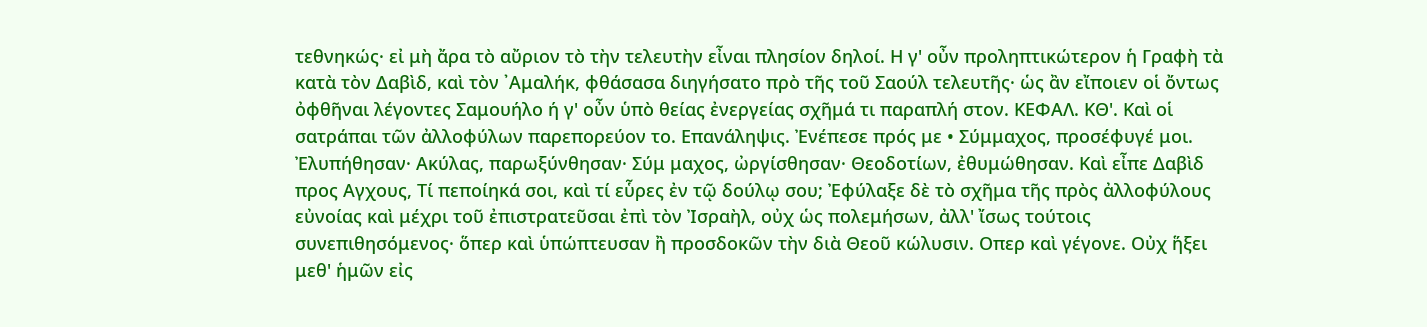τεθνηκώς· εἰ μὴ ἄρα τὸ αὔριον τὸ τὴν τελευτὴν εἶναι πλησίον δηλοί. Η γ' οὖν προληπτικώτερον ἡ Γραφὴ τὰ κατὰ τὸν Δαβὶδ, καὶ τὸν ᾿Αμαλήκ, φθάσασα διηγήσατο πρὸ τῆς τοῦ Σαούλ τελευτῆς· ὡς ἂν εἴποιεν οἱ ὄντως ὀφθῆναι λέγοντες Σαμουήλο ή γ' οὖν ὑπὸ θείας ἐνεργείας σχῆμά τι παραπλή στον. ΚΕΦΑΛ. ΚΘ'. Καὶ οἱ σατράπαι τῶν ἀλλοφύλων παρεπορεύον το. Επανάληψις. Ἐνέπεσε πρός με • Σύμμαχος, προσέφυγέ μοι. Ἐλυπήθησαν· Ακύλας, παρωξύνθησαν· Σύμ μαχος, ὠργίσθησαν· Θεοδοτίων, ἐθυμώθησαν. Καὶ εἶπε Δαβὶδ προς Αγχους, Τί πεποίηκά σοι, καὶ τί εὗρες ἐν τῷ δούλῳ σου; Ἐφύλαξε δὲ τὸ σχῆμα τῆς πρὸς ἀλλοφύλους εὐνοίας καὶ μέχρι τοῦ ἐπιστρατεῦσαι ἐπὶ τὸν Ἰσραὴλ, οὐχ ὡς πολεμήσων, ἀλλ' ἴσως τούτοις συνεπιθησόμενος· ὅπερ καὶ ὑπώπτευσαν ἢ προσδοκῶν τὴν διὰ Θεοῦ κώλυσιν. Οπερ καὶ γέγονε. Οὐχ ἥξει μεθ' ἡμῶν εἰς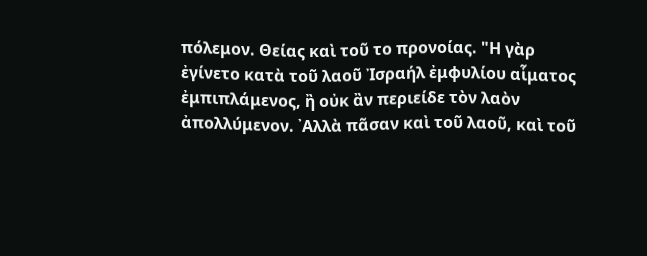πόλεμον. Θείας καὶ τοῦ το προνοίας. "Η γὰρ ἐγίνετο κατὰ τοῦ λαοῦ Ἰσραήλ ἐμφυλίου αἷματος ἐμπιπλάμενος, ἢ οὐκ ἂν περιείδε τὸν λαὸν ἀπολλύμενον. ᾿Αλλὰ πᾶσαν καὶ τοῦ λαοῦ, καὶ τοῦ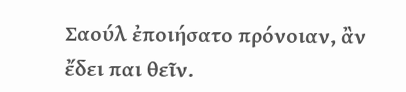Σαούλ ἐποιήσατο πρόνοιαν, ἂν ἔδει παι θεῖν.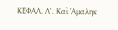ΚΕΦΑΛ. Λ'. Καὶ ᾿Αμαληκ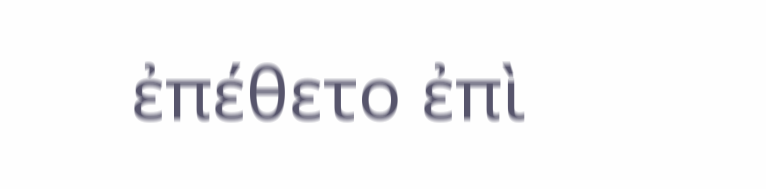ἐπέθετο ἐπὶ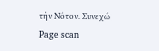τὴν Νότον. Συνεχώ
Page scan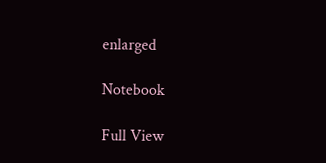enlarged

Notebook

Full View